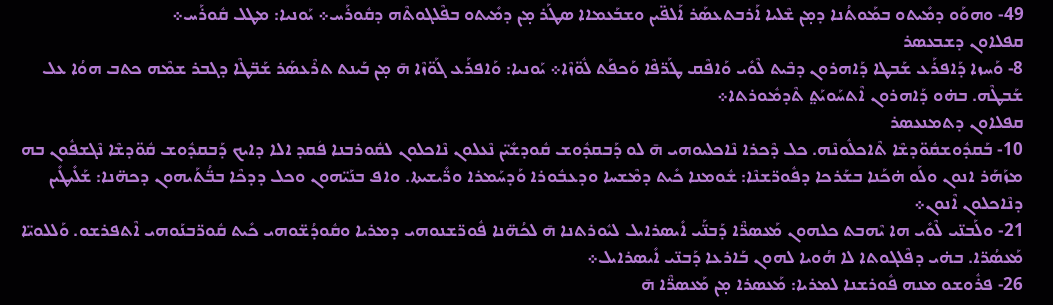49- ܘܗܘܰܘ ܕܡܺܝܬܘ ܒܡܰܘܬܳܢܐ ܕܡ̣ܢ ܫܶܠܝܐ ܐܰܪܒܬܥܣܰܪ ܐܰܠܦ̈ܝܢ ܘܫܒܰܥܡܐܐ ܣܛܰܪ ܡ̣ܢ ܕܡܺܝܬܘ ܒܦܶܠܓܘܬܶܗ ܕܩܽܘܪܰܚ܀ ܝܰܘܢܝܐ: ܡܛܠ ܩܽܘܪܰܚ܀
ܩܦܠܐܘܢ ܕܫܒܥܣܪ
8- ܘܰܚܙܐ ܕܰܐܦܪܰܥ ܫܰܒܛܐ ܕܰܐܗܪܘܢ ܕܒܶܝܬ ܠܶܘܺܝ ܘܰܐܦܶܩ ܛܰܪ̈ܦܶܐ ܘܰܟܦܰܬ ܠܽܘ̈ܙܶܐ܀ ܝܰܘܢܝܐ: ܘܰܐܦܪܰܥ ܓܰܘ̈ܙܶܐ ܗ̄ ܡ̣ܢ ܒܰܝܢܬ ܬܪܶܥܣܰܪ ܫܰܒ̈ܛܶܐ ܕܓܒܪ ܫܡܶܗ ܟܬܒ ܗܘܳܐ ܥܠ ܫܰܒܛܶܗ. ܒܗ̇ܘ ܕܰܐܗܪܘܢ ܐܶܬܚܰܘܝܰܬ݀ ܬܶܕܡܽܘܪܬܐ܀
ܩܦܠܐܘܢ ܕܬܡܢܥܣܪ
10- ܒܰܩܕܽܘܫܩܽܘ̈ܕܫܶܐ ܬܶܐܟܠܽܘܢܶܗ. ܟܠ ܕܶܟܪܐ ܢܶܐܟܠܝܘܗܝ ܗ̄ ܠܘ ܕܰܒܩܕܽܘܫ ܩܽܘܕܫܺܝ̈ܢ ܢܶܥܠܘܢ ܢܶܐܟܠܘܢ ܠܩܽܘܪܒܢܐ ܦܿܩܕ ܐܠܐ ܕܐܝܟ ܕܰܒܩܕܽܘܫ ܩܽܘ̈ܕܫܶܐ ܢܶܓܫܦܽܘܢ ܒܗ ܡܙܰܗܰܪ ܐܢܘܢ ܘܠܰܘ ܗ̇ܟܰܢܐ ܒܫܰܪܟܐ ܕܦܽܘܪ̈ܫܢܶܐ: ܫܽܘܡܢܐ ܟܺܝܬ ܕܡܶܫܚܐ ܘܕܥܒܽܘܪܐ ܘܰܕܚܰܡܪܐ ܘܪ̈ܺܝܫܝܬܐ. ܘܐܦ ܒܢܰܝ̈ܗܘܢ ܘܟܠ ܕܕܟܶܐ ܒܒ̈ܳܬܰܝܗܘܢ ܕܟܗ̈ܢܐ: ܫܰܠܺܝܛܺܝܢ ܕܢܶܐܟܠܘܢ ܐܶܢܘܢ܀
21- ܘܠܰܒܢ̈ܝ ܠܶܘܺܝ ܗܐ ܝܶܗܒܬ ܟܠܗܘܢ ܡܰܥܣܪ̈ܶܐ ܕܰܒܢ̈ܰܝ ܐܺܝܣܪܐܝܠ ܠܝܽܘܪܬܢܐ ܗ̄ ܠܟܳܗ̈ܢܐ ܦܽܘܪ̈ܫܢܘܗܝ ܕܡܪܝܐ ܘܩܽܘܕܳܫ̈ܘܗܝ ܟܺܝܬ ܩܽܘܪ̈ܒܢܰܘܗܝ ܐܶܬܦܪܫܘ. ܘܰܠܠܘܝ̈ܐ ܡܰܥܣܳܪ̈ܐ. ܒܗ̇ܝ ܕܦܶܠܓܘܬܐ ܠܐ ܗܳܘܝܐ ܠܗܘܢ ܒܰܐܪܥܐ ܕܰܒܢ̈ܝ ܐܺܝܣܪܐܝܠ܀
26- ܦܪܽܘܫܘ ܡܢܗ ܦܽܘܪܫܢܐ ܠܡܪܝܐ: ܡܰܥܣܪܐ ܡ̣ܢ ܡܰܥܣܪ̈ܶܐ ܗ̄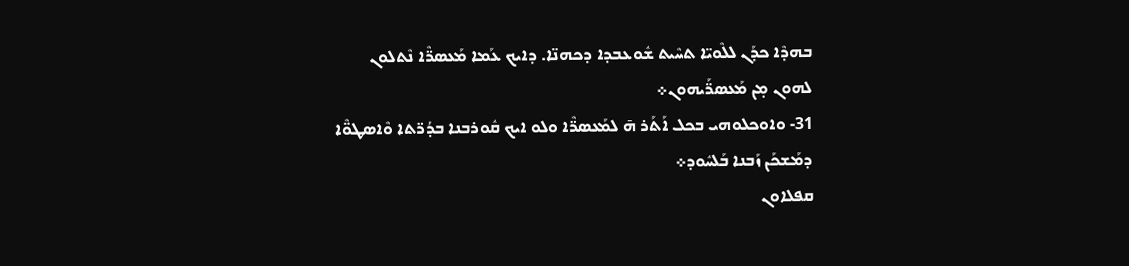ܒܗܕܶܐ ܟܕܰܢ ܠܠܶܘܝ̈ܐ ܬܚܶܝܬ ܫܽܘܥܒܕܐ ܕܟܗܢ̈ܐ. ܕܐܝܟ ܥܰܡܐ ܡܰܥܣܪ̈ܶܐ ܢܶܬܠܘܢ ܠܗܘܢ ܡ̣ܢ ܡܰܥܣܪ̈ܰܝܗܘܢ܀
31- ܘܐܘܟܠܘܗܝ ܒܟܠ ܐܰܬܰܪ ܗ̄ ܠܡܰܥܣܪ̈ܶܐ ܘܠܘ ܐܝܟ ܩܽܘܪܒܢܐ ܒܕܳܪ̈ܬܐ ܘܶܐܣܛܘ̈ܶܐ ܕܡܰܫܟܰܢ ܙܰܒܢܐ ܒܰܠܚܽܘܕ܀
ܩܦܠܐܘܢ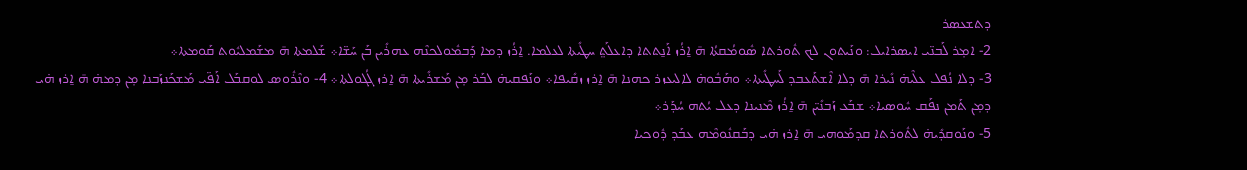ܕܬܫܥܣܪ
2- ܐܡ̣ܪ ܠܰܒܢ̈ܝ ܐܝܣܪܐܝܠ: ܘܢܰܝܬܘܢ ܠܟ ܬܽܘܪܬܐ ܣܽܘܡܳܩܬܳܐ ܗ̄ ܐ̱ܪܳܙ ܐܰܢ̱ܬܬܐ ܕܐܥܠܰܬ݀ ܚܛܺܝܬܐ ܠܥܠܡܐ. ܐ̱ܪܳܙ ܕܡܐ ܕܰܒܡܽܘܠܟܢܶܗ ܥܗܪܺܝܢ ܒܰܢ ܚܰܫ̈ܐ܀ ܫܰܠܡܬܐ ܗ̄ ܡܫܰܡܠܝܽܘܬ ܩܰܘܡܬܐ܀
3- ܕܠܐ ܢܳܦܠ ܥܠܶܝܗ̇ ܢܺܝܪܐ ܗ̄ ܕܠܐ ܐܶܫܬܰܥܒܕ ܠܰܚܛܺܝܬܐ܀ ܘܗܰܒܽܘܗ̇ ܠܐܠܝܥܙܪ ܟܗܢܐ ܗ̄ ܐ̱ܪܙ ܙܩܺܝܦܐ܀ ܘܢܰܦܩܝܗ̇ ܠܒܰܪ ܡ̣ܢ ܡܰܫܪܺܝܬܐ ܗ̄ ܐ̱ܪܙ ܓܳܓܘܠܬܐ܀ 4- ܘܢܶܪܽܘܣ ܠܘܩܒܰܠ ܐܰܦ̈ܝ ܡܰܫܟܰܢܙܰܒܢܐ ܡ̣ܢ ܕܡܗ̇ ܗ̄ ܐ̱ܪܙ ܗ̇ܝ ܕܡ̣ܢ ܬܰܡܢ ܢܦܰܩ ܚܽܘܣܝܐ܀ ܫܒܰܥ ܙܰܒܢܺܝ̈ܢ ܗ̄ ܐ̱ܪܳܙ ܡܶܢܝܢܐ ܕܥܠ ܝܳܬܗ ܚܳܕܰܪ܀
5- ܘܢܰܘܩܕܺܝܗ̇ ܠܬܽܘܪܬܐ ܩܕܡܰܘܗܝ ܗ̄ ܐ̱ܪܙ ܗ̇ܝ ܕܒܰܩܢܽܘܡܶܗ ܥܒܰܕ ܕܽܘܟܝܐ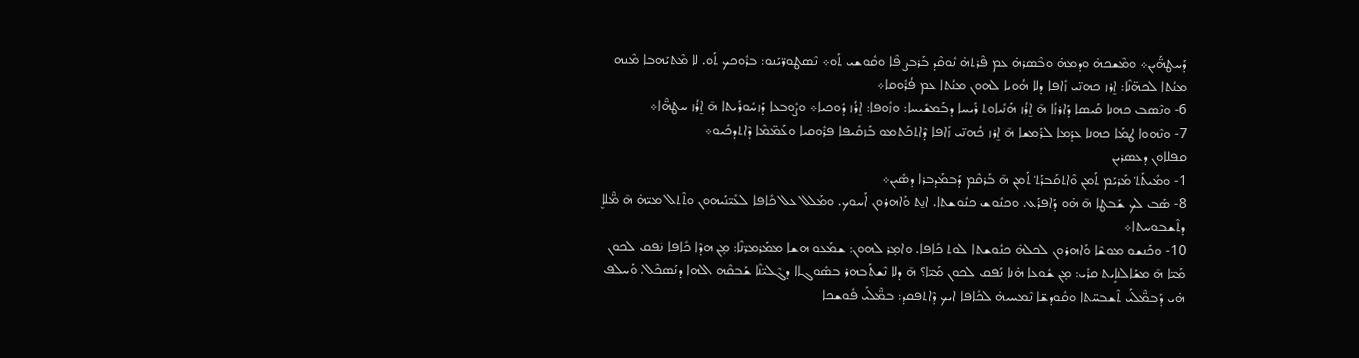ܕܰܚܛܗ̈ܰܝܢ܀ ܘܡܶܫܟܗ̇ ܘܕܡܗ̇ ܘܒܶܣܪܗ̇ ܥܡ ܦܶܪܬܗ̇ ܢܽܘܩܶܕ ܒܰܪܒܨ ܦܶܐ ܘܩܽܘܫܝ ܬܰܘ܀ ܢܶܣܛܘܪ̈ܝܰܢܘ: ܒܪܽܘܟܟ ܬܰܘ. ܠܐ ܡܶܬܝܰܗܒܐ ܡܶܢܗ ܡܢܳܬܐ ܠܟܗ̈ܢܶܐ: ܐ̱ܪܙ ܟܗܢ̈ܝ ܙܺܐܦܐ ܕܠܐ ܗܳܘܝܐ ܠܗܘܢ ܡܢܳܬܐ ܥܡ ܦܳܪܽܘܩܐ܀
6- ܘܢܶܣܒ ܟܗܢܐ ܩܰܝܣܐ ܕܰܐܪܙܳܐ ܗ̄ ܐ̱ܪܳܙ ܗܰܢܺܝܐܘܬ ܪܺܝܚܐ ܕܒܰܡܫܺܝܚܐ: ܘܙܽܘܦܐ: ܐ̱ܪܳܙ ܕܽܘܟܝܐ܀ ܘܨܽܘܒܥܐ ܕܰܙܚܽܘܪܺܝܬܐ ܗ̄ ܐ̱ܪܳܙ ܚܛܗ̈ܶܐ܀
7- ܘܢܶܗܘܐ ܛܡܰܐ ܟܗܢܐ ܥܕܰܡܐ ܠܪܰܡܫܐ ܗ̄ ܐ̱ܪܙ ܟܳܗܢ̈ܝ ܙܺܐܦܐ ܕܶܐܬܟܰܬܡܘ ܒܰܙܩܺܝܦܐ ܦܪܽܘܩܝܐ ܘܥܰܡ̈ܡܶܐ ܕܶܐܬܕܟܺܝܘ܀
ܩܦܠܐܘܢ ܕܥܣܪܝܢ
1- ܘܡܺܝܬܰܬ݀ ܡܰܪܝܰܡ ܬܰܡܢ ܘܶܐܬܩܰܒܪܰܬ݀ ܬܰܡܢ ܗ̄ ܒܰܪܩܶܡ ܕܰܒܡܰܕܒܪܐ ܕܣܺܝܢ܀
8- ܣܰܒ ܠܟ ܫܰܒܛܐ ܗ̄ ܗ̇ܘ ܕܰܐܦܪܰܥ. ܘܟܢܽܘܫ ܟܢܽܘܫܬܐ. ܐܢ̱ܬ ܘܰܐܗܪܘܢ ܐܰܚܘܟ. ܘܡܰܠܠ ܥܠ ܟܺܐܦܐ ܠܥܺܝ̈ܢܰܝܗܘܢ ܘܬܶܬܠ ܡܝ̈ܗ̇ ܗ̄ ܡ̈ܶܠܐܷ ܕܬܶܫܒܘܚܬܐ܀
10- ܘܟܰܢܫܘ ܡܘܫܶܐ ܘܰܐܗܪܘܢ ܠܟܠܗ̇ ܟܢܽܘܫܬܐ ܠܘܬ ܟܺܐܦܐ. ܘܐܡ̣ܪ ܠܗܘܢ: ܫܡܰܥܘ ܗܫܐ ܡܡܰܪܡܪ̈ܢܶܐ: ܡ̣ܢ ܗܕܶܐ ܟܺܐܦܐ ܢܿܦܩ ܠܟܘܢ ܡܰܝ̈ܐ ܗ̄ ܡܫܰܐܠܢܐܻܝܬ ܩܪܺܝ: ܡ̣ܢ ܫܽܘܥܐ ܗ̇ܢܐ ܢܰܦܩ ܠܟܘܢ ܡܰܝ̈ܐ؟ ܗ̄ ܕܠܐ ܢܶܫܬܰܒܗܪ ܒܣܽܘܓܐܐ ܕܓܶܠܝ̈ܢܶܐ ܫܰܒܩܶܗ ܐܠܗܐ ܕܢܰܣܟܶܠ. ܘܰܚܠܦ ܗ̇ܝ ܕܰܒܡ̈ܶܠܰܝ ܬܶܫܒܚ̈ܬܐ ܘܩܽܘܕܫ̈ܐ ܢܶܡܚܝܗ̇ ܠܟܺܐܦܐ ܐܝܟ ܕܶܐܬܦܩܕ: ܒܡ̈ܶܠܰܝ ܦܽܘܫܟܐ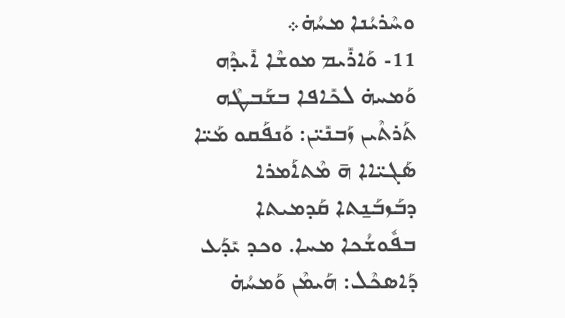ܘܚܶܪܝܳܢܐ ܡܚܳܗ̇܀
11- ܘܰܐܪܺܝܡ ܡܘܫܶܐ ܐܺܝܕܶܗ ܘܰܡܚܗ̇ ܠܟܺܐܦܐ ܒܫܰܒܛܶܗ ܬܰܪܬܶܝܢ ܙܰܒܢܺܝ̈ܢ: ܘܰܢܦܰܩܘ ܡܰܝ̈ܐ ܣܰܓܝ̈ܐܐ ܗ̄ ܡܶܬܐܰܡܪܐ ܕܒܰܙܒܰܢ̱ܬܐ ܩܰܕܡܝܬܐ ܒܦܽܘܫܳܟܐ ܡܚܐ. ܘܟܕ ܝܺܕܰܥ ܕܰܐܣܟܶܠ: ܗܰܝܡܶܢ ܘܰܡܚܳܗ̇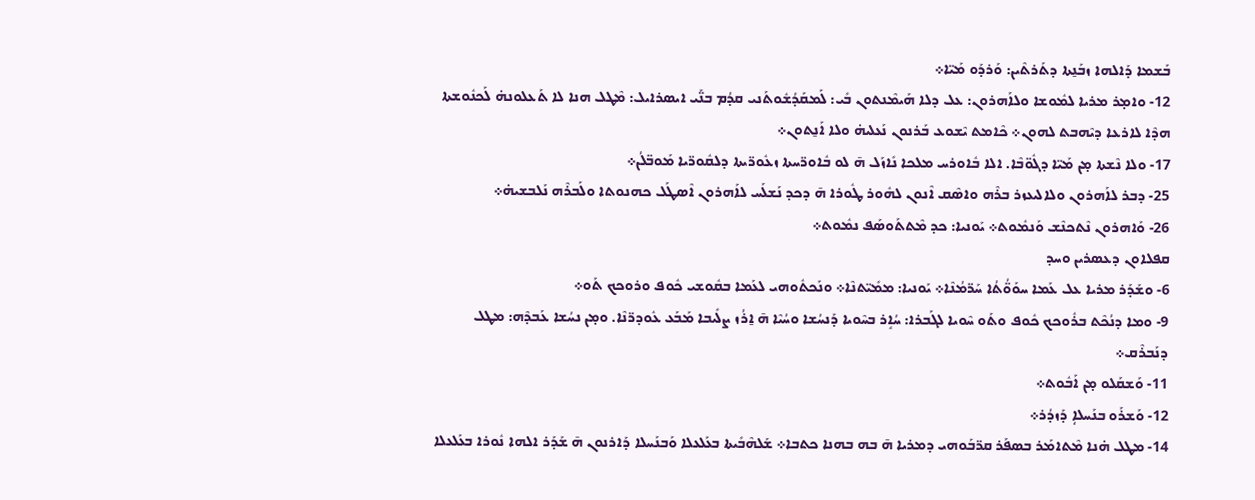ܒܰܫܡܐ ܕܰܐܠܗܐ ܙܒܰܢ̱ܬܐ ܕܬܰܪܬܶܝܢ: ܘܰܪܕܰܘ ܡܰܝ̈ܐ܀
12- ܘܐܡ̣ܪ ܡܪܝܐ ܠܡܽܘܫܐ ܘܠܐܰܗܪܘܢ: ܥܠ ܕܠܐ ܗܰܝܡܶܢܬܘܢ ܒܺܝ: ܠܰܡܩܰܕܳܫܽܘܬܰܢܝ ܩܕܳܡ ܒܢ̈ܰܝ ܐܝܣܪܐܝܠ: ܡܶܛܠ ܗܢܐ ܠܐ ܬܰܥܠܘܢܗ̇ ܠܰܟܢܽܘܫܬܐ ܗܕܶܐ ܠܐܪܥܐ ܕܝܶܗܒܬ ܠܗܘܢ܀ ܟܶܐܡܬ ܝܶܫܘܥ ܒܰܪܢܘܢ ܢܰܥܠܝܗ̇ ܘܠܐ ܐܰܢ̱ܬܘܢ܀
17- ܘܠܐ ܢܶܫܬܐ ܡ̣ܢ ܡܰܝ̈ܐ ܕܓܽܘ̈ܒܶܐ. ܐܠܐ ܒܽܐܘܪܚ ܡܠܟܐ ܢܺܐܙܰܠ ܗ̄ ܠܘ ܒܽܐܘܪ̈ܚܬܐ ܙܥܽܘܪ̈ܝܬܐ ܕܠܩܽܘܪ̈ܝܐ ܡܰܘܒ̈ܠܳܢ܀
25- ܕܒܪ ܠܐܰܗܪܘܢ ܘܠܐܠܝܥܙܪ ܒܪܶܗ ܘܐܣܶܩ ܐܶܢܘܢ ܠܗܽܘܪ ܛܽܘܪܐ ܗ̄ ܕܟܕ ܢܰܫܠܰܚ ܠܐܰܗܪܘܢ ܐܶܣܛܰܠ ܟܗܢܘܬܐ ܘܠܰܒܪܶܗ ܢܰܠܒܫܝܗ̇܀
26- ܘܰܐܗܪܘܢ ܢܶܬܟܢܶܫ ܘܰܢܡܽܘܬ܀ ܝܰܘܢܝܐ: ܟܕ ܡܶܬܬܰܘܣܰܦ ܢܡܽܘܬ܀
ܩܦܠܐܘܢ ܕܥܣܪܝܢ ܘܚܕ
6- ܘܫܰܕܰܪ ܡܪܝܐ ܥܠ ܥܰܡܐ ܚܘܰܘ̈ܳܬܳܐ ܚܰܪ̈ܡܳܢܶܐ܀ ܝܰܘܢܝܐ: ܡܡܺܝ̈ܬܢܶܐ܀ ܘܢܰܟܬܽܘܗܝ ܠܥܰܡܐ ܒܩܽܘܫܝ ܟܽܘܦ ܘܪܘܟܟ ܬܰܘ܀
9- ܘܡܐ ܕܢܳܟܶܬ ܒܪܽܘܟܟ ܟܽܘܦ ܘܬܰܘ ܚܶܘܝܐ ܠܓܰܒܪܐ: ܚܳܐܱܪ ܒܚܶܘܝܐ ܕܰܢܚܳܫܐ ܘܚܳܝܶܐ ܗ̄ ܐ̱ܪܳܙ ܨܠܺܝܒܐ ܡܰܒܰܥ ܥܽܘܕܪ̈ܢܶܐ. ܘܡ̣ܢ ܢܚܳܫܐ ܥܰܒܕܶܗ: ܡܛܠ ܕܢܰܒܪܶܩ܀
11- ܘܰܫܩܰܠܘ ܡ̣ܢ ܐܰܒܽܘܬ܀
12- ܘܰܫܪܰܘ ܒܢܰܚܠܐܴ ܕܰܙܕܳܪ܀
14- ܡܛܠ ܗ̇ܢܐ ܡܶܬܐܡܰܪ ܒܣܦܰܪ ܩܪ̈ܒܰܘܗܝ ܕܡܪܝܐ ܗ̄ ܒܗ ܒܗܢܐ ܟܬܒܐ܀ ܫܰܠܗܶܒܺܝܬܐ ܒܥܰܠܥܠܐ ܘܰܒܢܰܚܠܐ ܕܰܐܪܢܘܢ ܗ̄ ܫܰܕܰܪ ܐܠܗܐ ܢܽܘܪܐ ܒܥܰܠܥܠܐ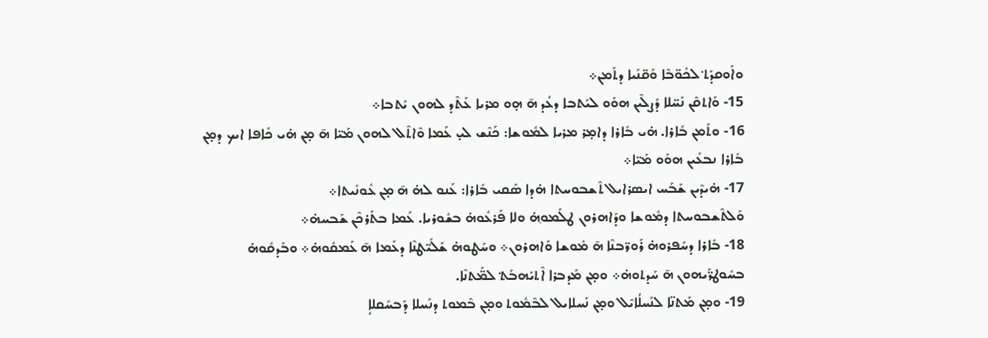ܘܐܰܘܩܕܰܬ݀ ܠܟܽܘ̈ܒܶܐ ܘܰܩ̈ܢܰܝܐ ܕܬܰܡܢ܀
15- ܘܰܐܬܩܶܢ ܢܰܚ̈ܠܐ ܕܰܨܠܶܝܢ ܗܘܰܘ ܠܝܰܬܒܐ ܕܥܳܕ ܗ̄ ܗ̣ܘ ܡܪܝܐ ܥܰܬܶܕ ܠܗܘܢ ܝܰܬܒܐ܀
16- ܘܬܰܡܢ ܒܺܐܪܐ. ܗ̇ܝ ܒܺܐܪܐ ܕܐܡ̣ܪ ܡܪܝܐ ܠܡܽܘܫܐ: ܟܰܢܶܫ ܠܝ̣ ܥܰܡܐ ܘܶܐܬܶܠ ܠܗܘܢ ܡܰܝ̈ܐ ܗ̄ ܡ̣ܢ ܗ̇ܝ ܟܺܐܦܐ ܐܝܟ ܕܡ̣ܢ ܒܺܐܪܐ ܢܒܥܺܝܢ ܗܘܰܘ ܡܰܝ̈ܐ܀
17- ܗ̇ܝܕܶܝܢ ܫܰܒܰܚ ܐܝܣܪܐܝܠ ܬܶܫܒܘܚܬܐ ܗ̇ܕܐ ܣܰܩܝ ܒܺܐܪܐ: ܥܰܢܘ ܠܗ̇ ܗ̄ ܡ̣ܢ ܥܽܘܢܺܝܬܐ܀
ܘܰܠܬܶܫܒܘܚܬܐ ܕܡܽܘܫܐ ܘܕܰܐܗܪܘܢ ܛܠܰܡܘ݂ܗ̇ ܘܠܐ ܦܰܪܥܽܘܗ̇ ܒܫܽܘܪܝܐ. ܥܰܡܐ ܒܬܰܪܟܶܢ ܫܰܒܚܗ̇܀
18- ܒܺܐܪܐ ܕܚܰܦܪܘܗ̇ ܪܰܘܪ̈ܒܢܶܐ ܗ̄ ܡܽܘܫܐ ܘܰܐܗܪܘܢ܀ ܘܚܰܛܘܗ̇ ܫܰܠܺܝ̈ܛܢܶܐ ܕܥܰܡܐ ܗ̄ ܥܰܡܩܽܘܗ̇܀ ܘܒܰܕܩܽܘܗ̇ ܒܚܽܘܛܪ̈ܰܝܗܘܢ ܗ̄ ܚܰܕܬܘܗ̇܀ ܘܡ̣ܢ ܡܰܕܒܪܐ ܐܶܬܝܰܗܒܰܬ݀ ܠܡ̈ܰܬܢܶܐ.
19- ܘܡ̣ܢ ܡܰܬܢ̈ܐ ܠܢܰܚܠܳܐܝܶܠ ܘܡ̣ܢ ܢܰܚܠܐܝܠ ܠܒܶܡܽܘܬ ܘܡ̣ܢ ܒܶܡܘܬ ܕܢܰܚܠܐ ܕܰܒܚܰܩܠܐܴ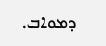ܕܡܘܐܒ.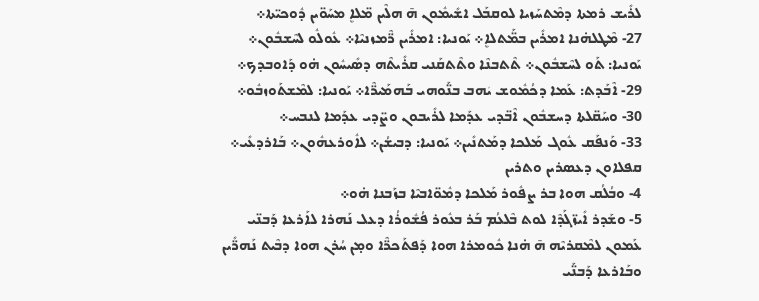ܠܪܺܝܫ ܪܡܬܐ ܕܡܶܬܚܰܙܝܐ ܠܘܩܒܰܠ ܐܫܺܝܡܽܘܢ ܗ̄ ܗܠܶܝܢ ܡ̈ܠܐܷ ܡܚܰܘ̈ܝܢ ܕܽܘܟܝ̈ܬܐ܀
27- ܡܶܛܠܗ̇ܢܐ ܐܡܪܺܝܢ ܒܡ̈ܰܬܠܐܷ܀ ܝܰܘܢܝܐ: ܐܡܪܺܝܢ ܪ̈ܶܡܙܢܝܶܐ܀ ܥܽܘܠܽܘ ܠܚܶܫܒܽܘܢ܀ ܝܰܘܢܝܐ: ܬܰܘ ܠܚܶܫܒܽܘܢ܀ ܬܶܬܒܢܶܐ ܘܬܶܬܩܰܢܝ ܩܪܺܝܬܶܗ ܕܣܺܝܚܽܘܢ ܗ̇ܘ ܕܰܐܘܒܕܟ܀
29- ܐܶܒܰܕܬ: ܥܰܡܐ ܕܟܳܡܽܘܫ ܝܿܗܒ ܒܢ̈ܰܘܗܝ ܒܰܗܡܰܝܪ̈ܶܐ܀ ܝܰܘܢܝܐ: ܠܡܶܫܬܰܘܙܒܽܘ܀
30- ܘܚܰܩ̈ܠܬܐ ܕܚܫܒܽܘܢ ܐܶܒ̈ܕܝ ܥܕܰܡܐ ܠܪܺܝܒܘܢ ܘܨ̈ܕܝ ܥܕܰܡܐ ܠܢܒܚ܀
33- ܘܰܢܦܰܩ ܥܽܘܓ ܡܰܠܟܐ ܕܡܰܬܢܺܝܢ܀ ܝܰܘܢܝܐ: ܕܒܝܫܳܢ܀ ܠܐܽܘܪܥܗܽܘܢ܀ ܒܰܐܪܕܥܺܝ܀
ܩܦܠܐܘܢ ܕܥܣܪܝܢ ܘܬܪܝܢ
4- ܘܒܳܠܳܩ ܗܘܐ ܒܪ ܨܦܽܘܪ ܡܰܠܟܐ ܕܡܽܘ̈ܐܒܝܶܐ ܒܙܰܒܢܐ ܗ̇ܘ܀
5- ܘܫܰܕܪ ܐܺܝܙ̈ܓܰܕܶܐ ܠܘܬ ܒܶܠܥܳܡ ܒܰܪ ܒܥܽܘܪ ܦܳܫܽܘܪܳܐ ܕܥܠ ܢܰܗܪܐ ܠܐܰܪܥܐ ܕܰܒܢ̈ܝ ܥܰܡܘܢ ܠܡܶܩܪܝܶܗ ܗ̄ ܗ̇ܢܐ ܟܽܘܡܪܐ ܗܘܐ ܕܰܦܬܰܟܪ̈ܶܐ ܘܡ̣ܢ ܚܳܪܢ ܗܘܐ ܕܒܶܝܬ ܢܰܗܪ̈ܺܝܢ ܘܒܰܐܪܥܐ ܕܰܒܢ̈ܰܝ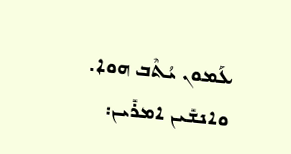ܥܰܡܘܢ ܝܳܬܶܒ ܗܘܐ. ܘܐܢܫܺܝܢ ܐܡܪܺܝܢ: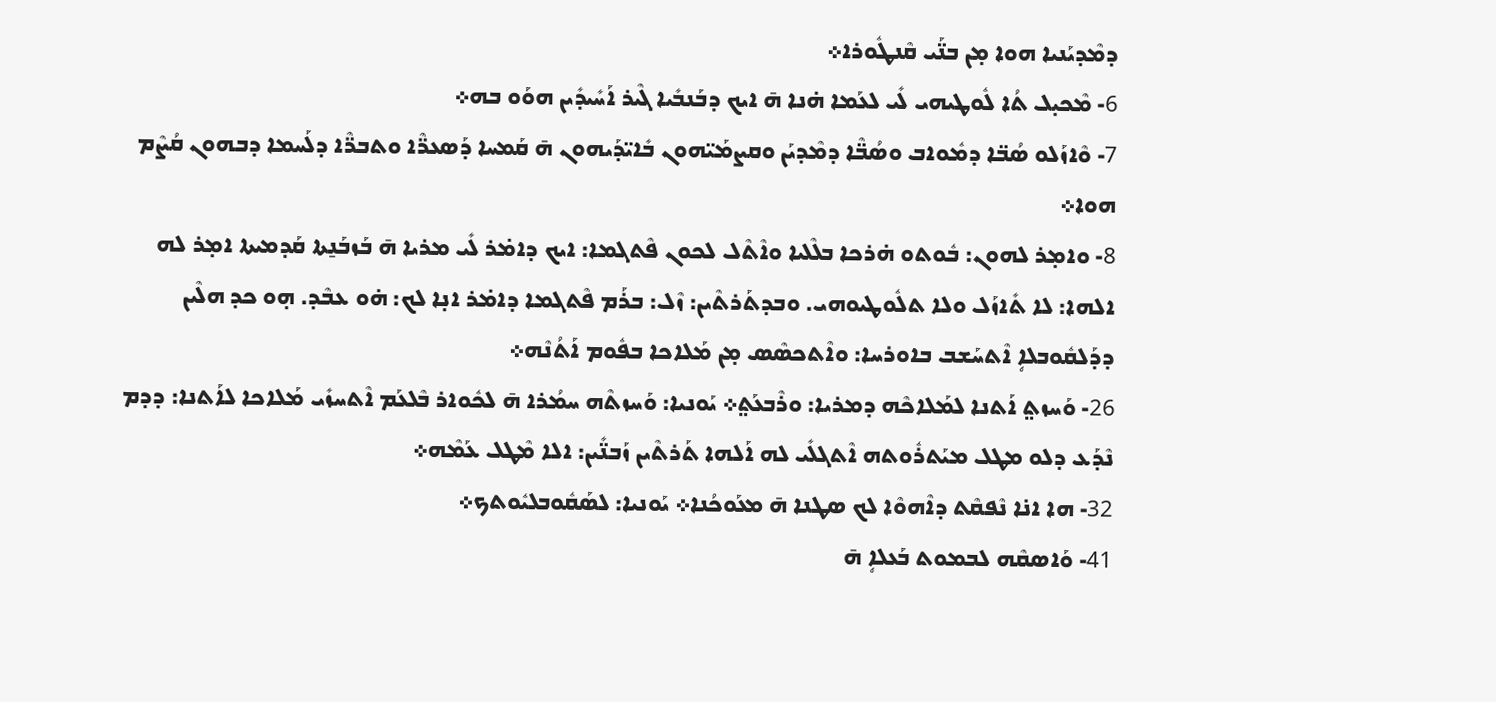ܕܡܶܕܝܰܢܝܐ ܗܘܐ ܡ̣ܢ ܒܢ̈ܰܝ ܩܶܢܛܽܘܪܐ܀
6- ܡܶܟܝ̣ܠ ܬܳܐ ܠܽܘܛܝܗܝ ܠܺܝ ܠܥܰܡܐ ܗ̇ܢܐ ܗ̄ ܐܝܟ ܕܒܰܢܒܺܝܐ ܓܶܝܪ ܐܰܚܺܝܕܺܝܢ ܗܘܰܘ ܒܗ܀
7- ܘܶܐܙܰܠܘ ܣܳܒ̈ܐ ܕܡܽܘܐܒ ܘܣܳܒ̈ܶܐ ܕܡܶܕܝܰܢ ܘܩܨܡܰܝ̈ܗܘܢ ܒܺܐܝ̈ܕܰܝܗܘܢ ܗ̄ ܩܰܡܚܐ ܕܰܣܥܪ̈ܶܐ ܘܬܒܪ̈ܶܐ ܕܠܰܚܡܐ ܕܒܗܘܢ ܩܳܨܶܡ ܗܘܐ܀
8- ܘܐܡ̣ܪ ܠܗܘܢ: ܒܽܘܬܘ ܗ̇ܪܟܐ ܒܠܶܠܝܐ ܘܐܶܬܶܠ ܠܟܘܢ ܦܶܬܓܡܐ: ܐܝܟ ܕܐܡ̇ܪ ܠܺܝ ܡܪܝܐ ܗ̄ ܒܰܙܒܰܢ̱ܬܐ ܩܰܕܡܝܬܐ ܐܡ̣ܪ ܠܗ ܐܠܗܐ: ܠܐ ܬܺܐܙܰܠ ܘܠܐ ܬܠܽܘܛܝܘܗܝ. ܘܒܕܬܰܪܬܶܝܢ: ܙܶܠ: ܒܪܰܡ ܦܶܬܓܡܐ ܕܐܡ̇ܪ ܐܢ̣ܐ ܠܟ: ܗ̇ܘ ܥܒܶܕ. ܗ̣ܘ ܟܕ ܗܠܶܝܢ ܕܕܰܠܩܽܘܒܠܐܴ ܐܶܬܚܰܫܒ ܒܐܘܪܚܐ: ܘܐܶܬܟܣܶܣ ܡ̣ܢ ܡܰܠܐܟܐ ܒܦܽܘܡ ܐܰܬܳܢܶܗ܀
26- ܘܰܚܙܬ݀ ܐܰܬܢܐ ܠܡܰܠܐܟܶܗ ܕܡܪܝܐ: ܘܪܶܒܥܰܬ݀܀ ܝܰܘܢܝܐ: ܘܰܚܙܬܶܗ ܚܡܳܪܐ ܗ̄ ܠܟܽܘܐܪ ܒܶܠܥܰܡ ܐܶܬܚܙܺܝ ܡܰܠܐܟܐ ܠܐܰܬܢܐ: ܕܕܡ ܢܶܕܰܥ ܕܠܘ ܡܛܠ ܡܝܰܬܪܽܘܬܗ ܐܶܬܓܠܺܝ ܠܗ ܐܰܠܗܐ ܬܰܪܬܶܝܢ ܙܰܒܢ̈ܺܝܢ: ܐܠܐ ܡܶܛܠ ܥܰܡܶܗ܀
32- ܗܐ ܐܢ̇ܐ ܢܶܦܩܶܬ ܕܐܶܗܘܶܐ ܠܟ ܣܛܢܐ ܗ̄ ܡܥܰܘܟܳܢܐ܀ ܝܰܘܢܝܐ: ܠܣܰܩܽܘܒܠܝܽܘܬܟ܀
41- ܘܰܐܣܩܶܗ ܠܒܡܘܬ ܒܰܥܠܐܴ ܗ̄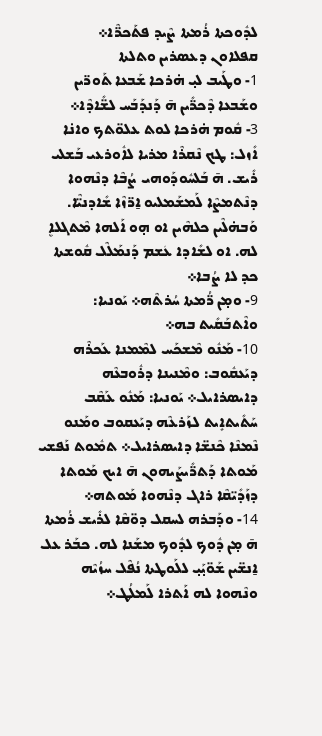ܠܕܽܘܟܬܐ ܪܳܡܬܐ ܨܶܝܕ ܦܬܰܟܪ̈ܶܐ܀
ܩܦܠܐܘܢ ܕܥܣܪܝܢ ܘܬܠܬܐ
1- ܘܛܰܝܒ ܠܝ̣ ܗ̇ܪܟܐ ܫܰܒܥܐ ܬܰܘܪ̈ܝܢ ܘܫܰܒܥܐ ܕܶܟܪ̈ܺܝܢ ܗ̄ ܕܰܢܕܰܒܰܚ ܠܫ̈ܺܐܕܶܐ܀
3- ܩܽܘܡ ܗ̇ܪܟܐ ܠܘܬ ܥܠܘ̈ܬܟ ܘܐܢ̇ܐ ܐܺܙܠ: ܛܟ ܢܶܩܪܶܐ ܡܪܝܐ ܠܐܽܘܪܥܝ ܒܰܫܠܝ ܪܺܝܫ. ܗ̄ ܒܰܠܚܽܘܕܰܘܗܝ ܨܳܒܶܐ ܕܢܶܗܘܐ ܕܢܶܬܡܨܶܐ ܠܰܡܫܰܡܠܝܘ ܐ̱ܪ̈ܙܶܐ ܫܺܐܕܢܝ̈ܶܐ. ܘܰܒܗ̇ܠܶܝܢ ܟܠܗܶܝܢ ܐܘ ܗ̣ܘ ܐܰܠܗܐ ܡܶܬܓܠܐܷ ܠܗ. ܐܘ ܠܫܺܐܕܐ ܥܿܫܡ ܕܰܢܡܰܠܶܠ ܩܽܘܫܬܐ ܟܕ ܠܐ ܨܳܒܐ܀
9- ܘܡ̣ܢ ܪ̈ܳܡܬܐ ܚܳܪܬܶܗ܀ ܝܰܘܢܝܐ: ܘܐܶܬܒܰܩܺܝܬ ܒܗ܀
10- ܡܰܢܽܘ ܡܶܫܟܰܚ ܠܡܶܡܢܐ ܥܰܟܪܶܗ ܕܝܰܥܩܽܘܒ: ܘܡܶܢܝܢܐ ܕܪܽܘܒܥܶܗ ܕܐܝܣܪܐܝܠ܀ ܝܰܘܢܝܐ: ܡܰܢܽܘ ܥܰܩܶܒ ܚܰܬܺܝܬܐܻܝܬ ܠܙܰܪܥܶܗ ܕܝܰܥܩܘܒ ܘܡܰܢܘ ܢܶܡܢܶܐ ܟܶܢܫ̈ܐ ܕܐܝܣܪܐܝܠ܀ ܬܡܽܘܬ ܢܰܦܫܝ ܡܰܘܬܐ ܕܰܬܪ̈ܺܝܨܰܝܗܘܢ ܗ̄ ܐܝܟ ܡܰܘܬܐ ܕܙܰܕܺܝ̈ܩܶܐ ܪܐܓ ܕܢܶܗܘܐ ܡܰܘܬܗ܀
14- ܘܕܰܒܪܗ ܠܚܩܠ ܕܘ̈ܩܶܐ ܠܪܺܝܫ ܪܳܡܬܐ ܗ̄ ܡ̣ܢ ܕܽܘܟ ܠܕܽܘܟ ܡܫܰܢܐ ܠܗ. ܟܒܰܪ ܥܠ ܐ̱ܢܫ̈ܝܢ ܫܰܘ̈ܝ̣ܰܝ̣ ܠܠܰܘܛܬܐ ܢܳܦܶܠ ܚܙܳܝܶܗ ܘܢܶܗܘܐ ܠܗ ܐܰܬܪܐ ܠܰܡܠܳܛ܀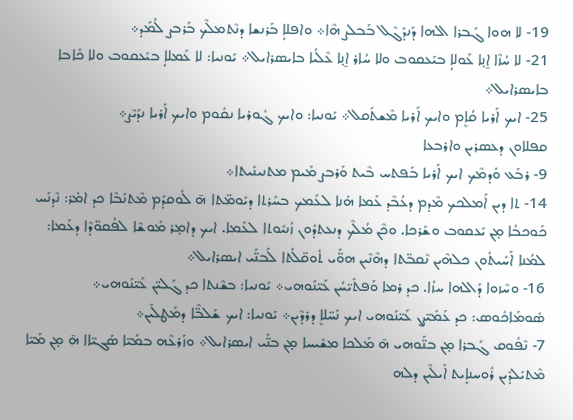19- ܠܐ ܗܘܐ ܓܰܒܪܐ ܐܠܗܐ ܕܰܢܕܰܓܶܠ ܒܰܒܠܨ ܗܶܐ܀ ܘܐܦܠܐܴ ܒܰܪܢܫܐ ܕܢܶܬܡܠܶܟ ܒܰܪܒܨ ܠܳܡܰܕ܀
21- ܠܐ ܚܳܙܶܐ ܐ̱ܢ̣ܐ ܥܰܘܠܐܴ ܒܝܰܥܩܘܒ ܘܠܐ ܚܳܐܪ ܐ̱ܢ̣ܐ ܥܶܠܳܝܐ ܒܐܝܣܪܐܝܠ܀ ܝܰܘܢܝܐ: ܠܐ ܥܰܡܠܐܴ ܒܝܰܥܩܘܒ ܘܠܐ ܟܺܐܒܐ ܒܐܝܣܪܐܝܠ܀
25- ܐܝܟ ܐܰܪܝܐ ܩܳܐܷܡ ܘܐܝܟ ܐܰܪܝܐ ܡܶܫܬܰܩܠ܀ ܝܰܘܢܝܐ: ܘܐܝܟ ܓܽܘܪܝܐ ܢܩܽܘܡ ܘܐܝܟ ܐܰܪܝܐ ܢܕܰܝܶܨ܀
ܩܦܠܐܘܢ ܕܥܣܪܝܢ ܘܐܪܒܥܐ
9- ܪܒܰܥ ܘܰܕܡܶܟ ܐܝܟ ܐܰܪܝܐ ܒܰܦܬܚ ܒܶܝܬ ܘܰܪܒܨ ܡܺܝܡ ܡܬܢܝܢܺܝܬܐ܀
14- ܬܐ ܕܝܢ ܐܰܡܠܟܟ ܡܶܕܡ ܕܥܳܒܶܕ ܥܰܡܐ ܗ̇ܢܐ ܠܥܰܡܟ ܒܚܰܪܬܐ ܕܝܰܘܡ̈ܬܐ ܗ̄ ܠܽܘܩܕܰܡ ܡܶܬܢܰܒܶܐ ܟܕ ܐܡ̇ܪ: ܢܶܕܢܰܚ ܟܰܘܟܒܳܐ ܡ̣ܢ ܝܰܥܩܘܒ ܘܫܰܪܟܐ. ܘܟܶܢ ܡܳܠܶܟ ܕܢܥܬܕܽܘܢ ܙܳܢܝܽܘܬܐ ܠܥܰܡܐ. ܐܝܟ ܕܐܡ̣ܪ ܡܽܘܫܶܐ ܠܦܳܩܘ̈ܕܶܐ ܕܥܰܡܐ: ܠܡܳܢܐ ܐܰܚܺܝܬܽܘܢ ܟܠܗܶܝܢ ܢܶܩܒ̈ܬܐ ܕܗܶܢܶܝܢ ܗܘ̈ܰܝ ܬܽܘܩ̈ܠܳܬܐ ܠܰܒܢ̈ܰܝ ܐܝܣܪܐܝܠ܀
16- ܘܚܶܙܘܐ ܕܰܐܠܗܐ ܚܙܳܐ. ܟܕ ܪܡܐ ܘܰܦܬܺܝ̈ܚܳܢ ܥܰܝ̈ܢܰܘܗܝ܀ ܝܰܘܢܝܐ: ܒܫܶܢܬܐ ܟܕ ܓܰܠܝ̈ܢ ܥܰܝ̈ܢܰܘܗܝ܀ ܣܽܘܡܰܐܟܽܘܣ: ܟܕ ܥܰܡܺܝ̈ܨܢ ܥܰܝ̈ܢܰܘܗܝ ܐܝܟ ܢܰܚ̈ܠܐܷ ܕܪܕܶܝܢ܀ ܝܰܘܢܝܐ: ܐܝܟ ܫܰܠܒ̈ܶܐ ܕܡܰܛܠܺܝܢ܀
7- ܢܶܦܽܘܩ ܓܰܒܪܐ ܡ̣ܢ ܒܢ̈ܰܘܗܝ ܗ̄ ܡܰܠܟܐ ܡܫܺܝܚܐ ܡ̣ܢ ܒܢ̈ܰܝ ܐܝܣܪܐܝܠ܀ ܘܙܰܪܥܶܗ ܒܡܰܝ̈ܐ ܣܰܓܝ̈ܐܐ ܗ̄ ܡ̣ܢ ܡܰܝ̈ܐ ܡܶܬܝܰܠܕܺܝܢ ܪܽܘܚܢܐܻܝܬ ܐܰܝܠܶܝܢ ܕܠܗ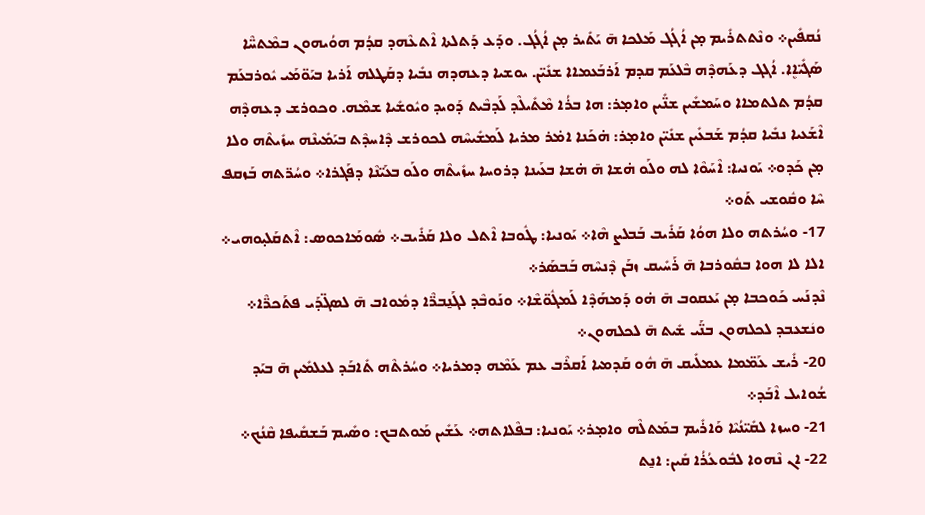ܢܳܩܦܺܝܢ܀ ܘܢܶܬܬܪܺܝܡ ܡ̣ܢ ܐܳܓܳܓ ܡܰܠܟܐ ܗ̄ ܝܰܬܺܝܪ ܡ̣ܢ ܐܳܓܳܓ. ܘܕܰܥ ܕܰܬܠܬܐ ܐܶܬܥܶܗܕ ܩܕܳܡ ܗܘܳܝܗܘܢ ܒܡܶܬܚ̈ܶܐ ܣܰܓܺܝ̈ܐܷܐ. ܐܳܓܓ ܕܥܰܗܕܶܗ ܒܶܠܥܰܡ ܩܕܡ ܐܰܪܒܰܥܡܐܐ ܫܢܺܝ̈ܢ. ܝܘܫܝܐ ܕܥܗܕܗ ܢܒܺܝܐ ܕܩܰܛܠܗ ܐܰܪܝܐ ܒܝܰܘ̈ܡܰܝ ܝܽܘܪܒܥܰܡ ܩܕܳܡ ܬܠܬܡܐܐ ܘܚܰܡܫܺܝܢ ܫܢ̈ܺܝܢ ܘܐܡ̣ܪ: ܗܐ ܒܪܳܐ ܡܶܬܺܝܠܶܕ ܠܰܕܒܶܝܬ ܕܰܘܝܕ ܘܝܽܘܫܺܝܐ ܫܡܶܗ. ܘܟܘܪܫ ܕܥܗܕܶܗ ܐܶܫܰܥܝܐ ܢܒܺܝܐ ܩܕܳܡ ܫܰܒܥܺܝܢ ܫܢܺܝ̈ܢ ܘܐܡ̣ܪ: ܗ̇ܟܰܢܐ ܐܡ̇ܪ ܡܪܝܐ ܠܰܡܫܺܝܚܶܗ ܠܟܘܪܫ ܕܶܐܚܕܶܬ ܒܝܰܡܺܝܢܶܗ ܚܙܺܝܬܶܗ ܘܠܐ ܡ̣ܢ ܟܰܕܘ܀ ܝܰܘܢܝܐ: ܐܶܚܰܘܶܐ ܠܗ ܘܠܰܘ ܗ̇ܫܐ ܗ̄ ܗ̇ܫܐ ܒܥܰܝܢܐ ܕܪܘܚܐ ܚܙܺܝܬܶܗ ܘܠܰܘ ܒܥܰܝ̈ܢܶܐ ܕܦܰܓܪܐ܀ ܘܚܳܪ̈ܬܗ ܒܰܙܩܦ ܚܶܐ ܘܩܽܘܫܝ ܬܰܘ܀
17- ܘܚܳܪܬܗ ܘܠܐ ܗܘܳܐ ܩܰܪܺܝܒ ܒܰܒܠܨ ܗܶܐ܀ ܝܰܘܢܝܐ: ܛܽܘܒܐ ܐܶܬܠ ܘܠܐ ܩܰܪܺܝܒ܀ ܣܽܘܡܰܐܟܘܣ: ܐܶܬܩܰܠܝ̣ܘܗܝ܀ ܐܠܐ ܠܐ ܗܘܐ ܒܩܽܘܪܒܐ ܗ̄ ܪܰܚܺܝܩ ܙܒܰܢ ܕܶܢܚܶܗ ܒܰܒܣܰܪ܀
ܢܶܕܢܰܚ ܟܰܘܟܒܐ ܡ̣ܢ ܝܰܥܩܘܒ ܗ̄ ܗ̇ܘ ܕܰܡܗܰܕܶܐ ܠܰܡܓܽܘ̈ܫܶܐ܀ ܘܢܰܘܒܶܕ ܠܓܰܢ̱ܒܪ̈ܶܐ ܕܡܽܘܐܒ ܗ̄ ܠܣܓ̈ܕܰܝ ܦܬܰܟܪ̈ܶܐ܀ ܘܢܿܫܥܒܕ ܠܟܠܗܘܢ ܒܢ̈ܰܝ ܫܺܝܬ ܗ̄ ܠܟܠܗܘܢ܀
20- ܪܺܝܫ ܥܰܡ̈ܡܐ ܥܡܠܺܝܩ ܗ̄ ܗܽܘ ܩܰܕܡܝܐ ܐܰܩܪܶܒ ܥܡ ܥܰܡܶܗ ܕܡܪܝܐ܀ ܘܚܳܪܬܶܗ ܬܺܐܒܰܕ ܠܥܠܡܺܝܢ ܗ̄ ܒܝܰܕ ܫܳܘܐܝܠ ܐܶܒܰܕ܀
21- ܘܚܙܐ ܠܩܺܝ̈ܢܳܝܶܐ ܘܰܐܪܺܝܡ ܒܡܰܬܠܶܗ ܘܐܡ̣ܪ܀ ܝܰܘܢܝܐ: ܒܦܶܠܐܬܗ܀ ܥܰܫܺܝܢ ܡܰܘܬܒܟ: ܘܣܺܝܡ ܒܰܫܩܺܝܦܐ ܩܶܢܳܟ܀
22- ܐܢ ܢܶܗܘܐ ܠܒܽܘܥܳܪܳܐ ܩܺܝܢ: ܐܢ̱ܬ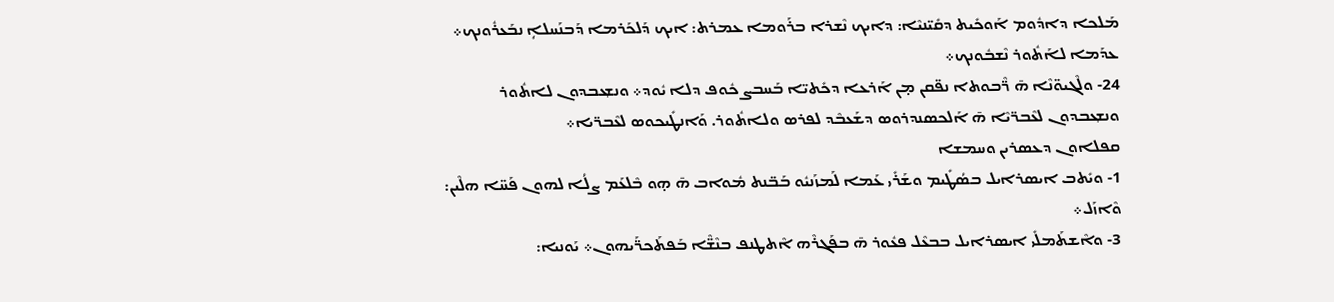ܡܰܠܟܐ ܕܐܕܽܘܡ ܐܰܘܟܺܝܬ ܕܩܺܝ̈ܢܝܶܐ: ܕܐܝܟ ܢܶܫܪܐ ܒܪܰܘܡܐ ܥܡܪܬ: ܐܝܟ ܕܰܠܟܰܪܡܐ ܕܰܒܢܰܚܠܐܴ ܢܒܰܥܪܽܘܢܟ܀ ܥܕܰܡܐ ܠܐܰܬܽܘܪ ܢܶܫܒܽܘܢܟ܀
24- ܘܠܶܓܝܘ̈ܢܶܐ ܗ̄ ܪ̈ܶܒܘܬܐ ܢܦ̈ܩܢ ܡ̣ܢ ܐܰܪܥܐ ܕܟܺܬܝ̈ܐ ܒܰܚܒܨ ܟܽܘܦ ܕܠܐ ܝܽܘܕ܀ ܘܢܫ݂ܥܒܕܘܢ ܠܐܬܽܘܪ ܘܢܫ݂ܥܒܕܘܢ ܠܥܶܒܪ̈ܝܶܐ ܗ̄ ܐܰܠܟܣܢܕܪܘܣ ܕܫܰܥܒܶܕ ܠܦܪܣ ܘܠܐܬܽܘܪ. ܘܰܐܢܛܺܝܟܘܣ ܠܥܶܒܪ̈ܝܐ܀
ܩܦܠܐܘܢ ܕܥܣܪܝܢ ܘܚܡܫܐ
1- ܘܝܺܬܒ ܐܝܣܪܐܝܠ ܒܣܳܛܺܝܡ ܘܫܰܪܺܝ ܥܰܡܐ ܠܰܡܙܰܢܝܽܘ ܒܰܒ̈ܢܬ ܡܽܘܐܒ ܗ̄ ܗ̣ܘ ܒܶܠܥܰܡ ܨܠܳܐ ܠܗܘܢ ܦܰܚ̈ܐ ܗܠܶܝܢ: ܘܶܐܙܰܠ܀
3- ܘܐܶܫܬܰܡܠܺܝ ܐܝܣܪܐܝܠ ܒܒܥܶܠ ܦܥܽܘܪ ܗ̄ ܒܦܰܓܪܶܗ ܐܶܬܛܢܦ ܒܢܶܫ̈ܶܐ ܒܰܦܬܰܟܪ̈ܰܝܗܘܢ܀ ܝܰܘܢܝܐ: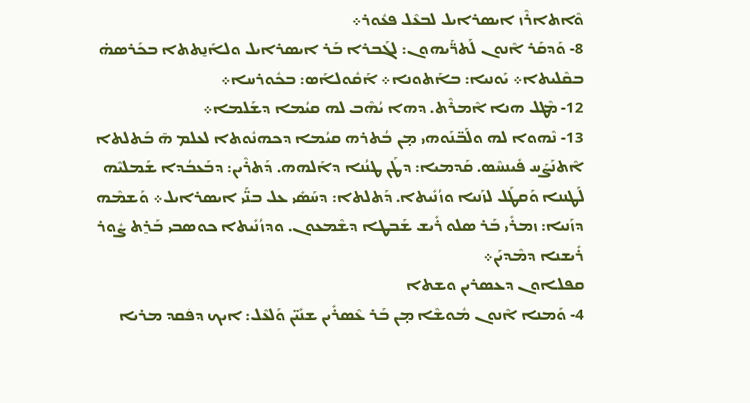ܘܶܐܬܐܪܶܙ ܐܝܣܪܐܝܠ ܠܒܥܶܠ ܦܥܽܘܪ܀
8- ܘܰܕܩܰܪ ܐܶܢܘܢ ܠܰܬܪ̈ܰܝܗܘܢ: ܠܓܰܒܪܐ ܒܰܪ ܐܝܣܪܐܝܠ ܘܠܐܰܢ̱ܬܬܐ ܒܟܰܪܣܗ̇ ܒܩܶܠܝܬܐ܀ ܝܰܘܢܝܐ: ܒܐܰܬܘܢܐ܀ ܐܰܩܽܘܠܐܰܣ: ܒܟܽܘܪܚܐ܀
12- ܡܶܛܠ ܗܢܐ ܐܶܡܪܶܬ. ܕܗܐ ܝܳܗܶܒ ܠܗ ܩܝܳܡܐ ܕܫܰܠܡܐ܀
13- ܢܶܗܘܐ ܠܗ ܘܠܰܒ̈ܢܰܘܗܝ ܡ̣ܢ ܒܳܬܪܗ ܩܝܳܡܐ ܕܟܗܢܽܘܬܐ ܠܥܠܡ ܗ̄ ܒܰܬܠܬܐ ܐܶܬܢܰܨܰܚ ܦܺܝܢܚܶܣ. ܩܰܕܡܝܐ: ܕܛܰܢ ܛܢܳܢܐ ܕܐܰܠܗܗ. ܕܰܬܪܶܝܢ: ܕܒܰܥܒܳܕܐ ܫܰܡܠܝܶܗ ܠܰܛܢܢܐ ܘܰܩܛܰܠ ܠܙܰܢܝܐ ܘܙܳܢܺܝܬܐ. ܕܰܬܠܬܐ: ܕܚܰܣܺܝ ܥܠ ܒܢ̈ܰܝ ܐܝܣܪܐܝܠ܀ ܘܰܫܡܶܗ ܕܙܰܢܝܐ: ܙܡܪܺܝ ܒܰܪ ܣܠܘ ܪܺܝܫ ܫܰܒܛܐ ܕܫܶܡܥܘܢ. ܘܕܙܳܢܺܝܬܐ ܟܘܣܒܝ ܒܰܪ̱ܬ ܨܽܘܪ ܪܺܝܫܢܐ ܕܡܶܕܝܰܢ܀
ܩܦܠܐܘܢ ܕܥܣܪܝܢ ܘܫܬܐ
4- ܘܰܡܢܐ ܐܶܢܘܢ ܡܽܘܫܶܐ ܡ̣ܢ ܒܰܪ ܥܶܣܪܺܝܢ ܫܢܺܝ̈ܢ ܘܰܠܥܶܠ: ܐܝܟ ܕܦܿܩܕ ܡܪܝܐ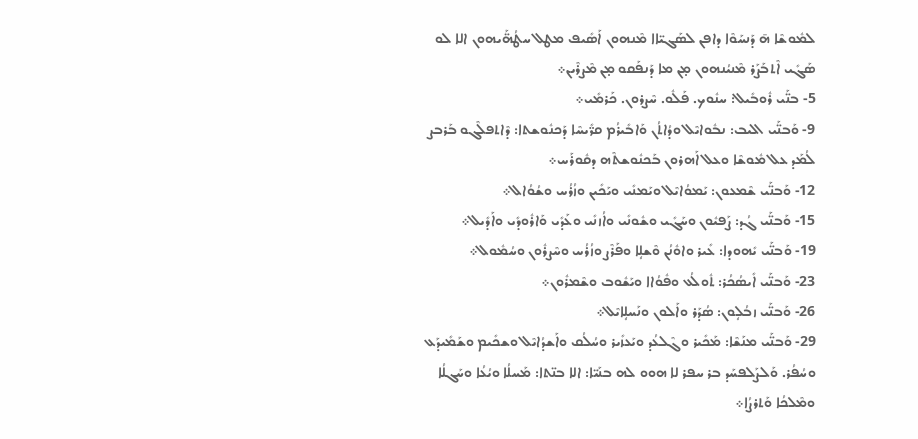ܠܡܽܘܫܶܐ ܗ̄ ܕܰܢܚܰܘܶܐ ܕܐܦܢ ܠܣܰܓܝ̈ܐܐ ܡܶܢܗܘܢ ܐܰܣܺܝܦ ܡܛܠ ܚܛܳܗ̈ܰܝܗܘܢ ܐܠܐ ܠܘ ܣܰܓܺܝ ܐܶܬܒܰܨܰܪ ܡܶܢܝܳܢܗܘܢ ܡ̣ܢ ܡܐ ܕܰܢܦܰܩܘ ܡ̣ܢ ܡܶܨܪܶܝܢ܀
5- ܒܢ̈ܰܝ ܪܽܘܒܺܝܠ: ܚܢܽܘܟ. ܦܰܠܽܘ. ܚܶܨܪܘܢ. ܟܰܪܡܺܝ܀
9- ܘܰܒܢ̈ܰܝ ܐܠܝܒ: ܢܒܽܘܐܝܶܠ ܘܕܳܐܬܳܢ ܘܰܐܒܺܝܪܳܡ ܩܪ̈ܺܝܚܶܐ ܕܰܟܢܽܘܫܬܐ: ܕܶܐܬܦܠܶܓܘ ܒܰܪܒܨ ܠܳܡܰܕ ܥܠ ܡܽܘܫܶܐ ܘܥܠ ܐܰܗܪܘܢ ܒܰܟܢܽܘܫܬܶܗ ܕܩܽܘܪܰܚ܀
12- ܘܰܒܢ̈ܰܝ ܫܶܡܥܘܢ: ܝܰܡܘܳܐܝܶܠ ܘܝܰܡܢܺܝ ܘܝܰܟܺܝܢ ܘܙܳܪܳܚ ܘܫܳܘܳܐܠ܀
15- ܘܰܒܢ̈ܰܝ ܓܳܕ: ܨܰܦܝܽܘܢ ܘܚܰܓܺܝ ܘܫܽܘܢܺܝ ܘܐܳܙܢܺܝ ܘܥܰܕܺܝ ܘܰܐܪܽܘܕܺܝ ܘܐܰܕܺܝܠ܀
19- ܘܰܒܢ̈ܰܝ ܝܺܗܘܕܐ: ܥܺܝܪ ܘܐܘܽܢܳܢ ܘܶܫܠܴܐ ܘܦܰܪܶܨ ܘܙܳܪܳܚ ܘܚܶܨܪܽܘܢ ܘܚܳܡܽܘܠ܀
23- ܘܰܒܢ̈ܰܝ ܐܺܝܣܳܟܳܪ: ܬܽܘܠܳܥ ܘܦܽܘܳܐܐ ܘܝܰܫܽܘܒ ܘܫܶܡܪܽܘܢ܀
26- ܘܰܒܢ̈ܰܝ ܙܒܳܠܴܘܢ: ܣܳܕܰܪ ܘܐܰܠܘܢ ܘܢܰܚܠܴܐܝܶܠ܀
29- ܘܰܒܢ̈ܰܝ ܡܢܰܫܶܐ: ܡܰܟܺܝܪ ܘܓܶܠܥܳܕ ܘܝܰܥܙܺܝܪ ܘܚܳܠܳܩ ܘܐܰܫܕܳܐܝܶܠ ܘܫܟܺܝܡ ܘܫܰܡܺܝܕܰܥ ܘܚܳܦܳܪ. ܘܰܠܨܰܠܦܚܰܕ ܒܪ ܚܦܪ ܠܐ ܗܘܘ ܠܗ ܒܢܰܝ̈ܐ: ܐܠܐ ܒܢ̈ܬܐ: ܡܰܚܠܳܐ ܘܝܳܥܳܐ ܘܚܰܓܠܳܐ ܘܡܶܠܟܳܐ ܘܰܬܪܨܳܐ܀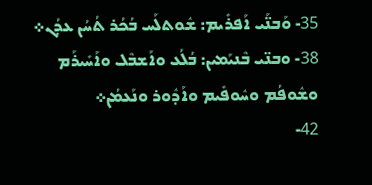35- ܘܰܒܢ̈ܰܝ ܐܰܦܪܺܝܡ: ܫܽܘܬܠܰܚ ܒܳܟܳܪ ܬܳܚܳܢ ܥܕܳܢ܀
38- ܘܒܢ̈ܝ ܒܶܢܝܰܡܝܢ: ܒܳܠܳܥ ܘܐܰܫܒܶܠ ܘܐܰܚܺܝܪܰܡ ܘܫܽܘܦܳܡ ܘܚܽܘܦܺܝܡ ܘܐܰܕܽܘܪ ܘܢܰܥܡܳܢ܀
42-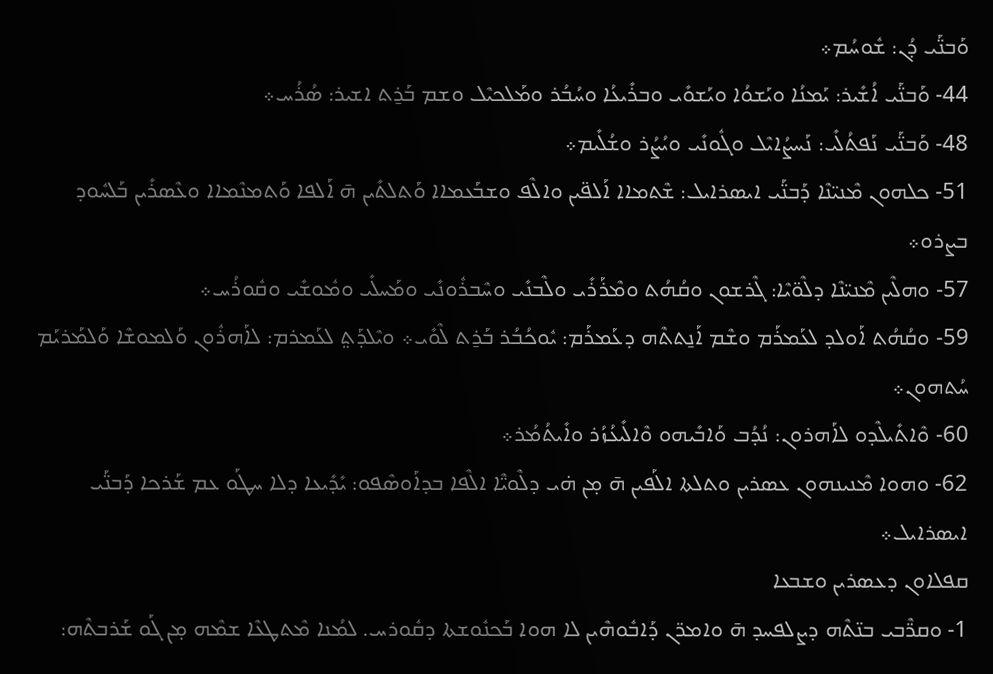ܘܰܒܢ̈ܰܝ ܕܳܢ: ܫܽܘܚܳܡ܀
44- ܘܰܒܢ̈ܰܝ ܐܳܫܺܝܪ: ܝܰܡܢܳܐ ܘܝܰܫܘܳܐ ܘܝܰܫܘܺܝ ܘܒܪܺܝܥܳܐ ܘܚܳܒܳܪ ܘܡܰܠܟܝܶܠ ܘܫܡ ܒܰܪ̱ܬ ܐܫܝܪ: ܣܳܪܳܚ܀
48- ܘܰܒܢ̈ܰܝ ܢܰܦܬܳܠܺܝ: ܢܰܚܨܳܐܝܶܠ ܘܓܽܘܢܺܝ ܘܝܳܨܳܪ ܘܫܳܠܺܝܡ܀
51- ܟܠܗܘܢ ܡܶܢܝ̈ܢܶܐ ܕܰܒܢ̈ܰܝ ܐܝܣܪܐܝܠ: ܫܶܬܡܐܐ ܐܰܠܦ̈ܝܢ ܘܐܠܶܦ ܘܫܒܰܥܡܐܐ ܘܰܬܠܬܺܝܢ ܗ̄ ܐܰܠܦܐ ܘܰܬܡܢܶܡܐܐ ܘܥܶܣܪܺܝܢ ܒܰܠܚܽܘܕ ܒܨܪܘ܀
57- ܘܗܠܶܝܢ ܡܶܢܝ̈ܢܶܐ ܕܠܶܘ̈ܝܶܐ: ܓܶܪܫܘܢ ܘܩܳܗܳܬ ܘܡܶܪܰܪܺܝ ܘܠܶܒܢܺܝ ܘܚܶܒܪܽܘܢܺܝ ܘܡܰܚܠܺܝ ܘܡܽܘܫܺܝ ܘܩܽܘܪܳܚ܀
59- ܘܩܳܗܳܬ ܐܰܘܠܕ ܠܥܰܡܪܰܡ ܘܫܶܡ ܐܰܢ̱ܬܬܶܗ ܕܥܰܡܪܰܡ: ܝܽܘܟܳܒܳܪ ܒܰܪ̱ܬ ܠܶܘܺܝ܀ ܘܝܶܠܕܰܬ݀ ܠܥܰܡܪܡ: ܠܐܰܗܪܽܘܢ ܘܰܠܡܘܫܶܐ ܘܰܠܡܰܪܝܰܡ ܚܳܬܗܘܢ܀
60- ܘܶܐܬܺܝܠܶܕܘ ܠܐܰܗܪܘܢ: ܢܳܕܳܒ ܘܰܐܒܺܝܗܘ ܘܶܐܠܺܝܥܳܙܳܪ ܘܐܺܝܬܳܡܳܪ܀
62- ܘܗܘܐ ܡܶܢܝܢܗܘܢ ܥܣܪܝܢ ܘܬܠܬܐ ܐܠܰܦܝܢ ܗ̄ ܡ̣ܢ ܗ̇ܝ ܕܠܶܘܝ̈ܶܐ ܐܠܶܦܐ ܒܕܐܰܘܣܶܦܘ: ܝܺܕܺܝܥܐ ܕܠܐ ܚܛܰܘ ܥܡ ܫܰܪܟܐ ܕܰܒܢ̈ܰܝ ܐܝܣܪܐܝܠ܀
ܩܦܠܐܘܢ ܕܥܣܪܝܢ ܘܫܒܥܐ
1- ܘܩܪ̈ܶܒܝ ܒܢ̈ܬܶܗ ܕܨܠܦܚܕ ܗ̄ ܘܐܡܪ̈ܢ ܕܰܐܒܽܘܗܶܝܢ ܠܐ ܗܘܐ ܒܰܟܢܽܘܫܬܐ ܕܩܽܘܪܚ. ܠܡܳܢܐ ܡܶܬܛܥܶܐ ܫܡܶܗ ܡ̣ܢ ܓܰܘ ܫܰܪܒܬܶܗ: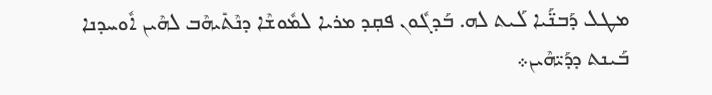ܡܛܠ ܕܰܒܢ̈ܰܝܐ ܠܰܝܬ ܠܗ. ܒܰܕܓܽܘܢ ܦܩ݂ܕ ܡܪܝܐ ܠܡܽܘܫܶܐ ܕܢܶܬܺܝܗܶܒ ܠܗܶܝܢ ܐܽܘܚܕܢܐ ܒܰܝܢܬ ܕܕܰܝ̈ܗܶܝܢ܀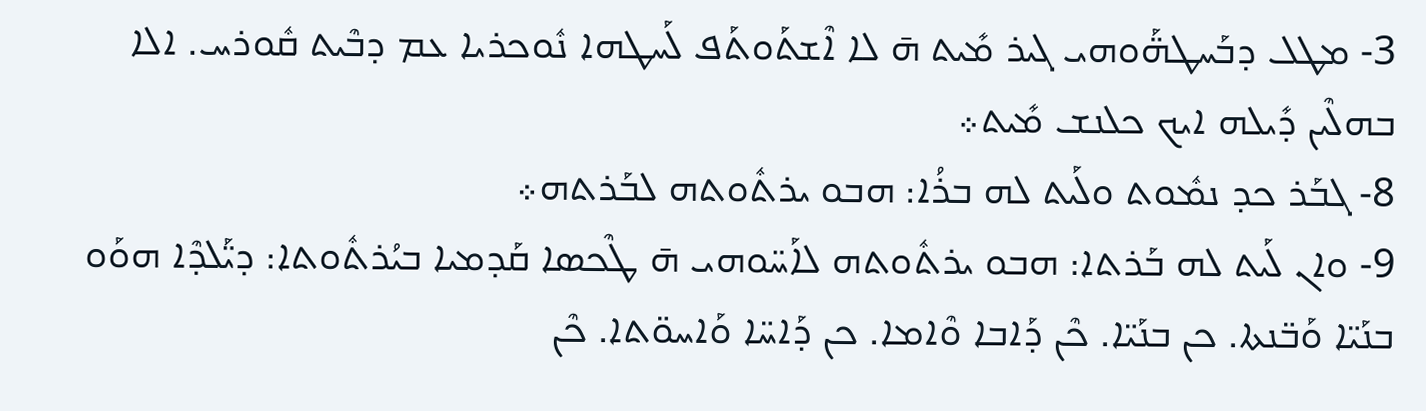3- ܡܛܠ ܕܒܰܚܛܗ̈ܰܘܗܝ ܓܝܪ ܡܺܝܬ ܗ̄ ܠܐ ܐܶܫܬܰܘܬܰܦ ܠܰܚܛܗܐ ܢܽܘܟܪܝܐ ܥܡ ܕܒܶܝܬ ܩܽܘܪܚ. ܐܠܐ ܒܗܠܶܝܢ ܕܺܝܠܗ ܐܝܟ ܟܠܢܫ ܡܺܝܬ܀
8- ܓܒܰܪ ܟܕ ܢܡܽܘܬ ܘܠܰܝܬ ܠܗ ܒܪܳܐ: ܗܒܘ ܝܪܬܽܘܬܗ ܠܒܰܪܬܗ܀
9- ܘܐܢ ܠܰܝܬ ܠܗ ܒܰܪܬܐ: ܗܒܘ ܝܪܬܽܘܬܗ ܠܐܰܚ̈ܘܗܝ ܗ̄ ܛܶܟܣܐ ܩܰܕܡܝܐ ܒܝܳܪܬܽܘܬܐ: ܕܝ̈ܰܠܕܶܐ ܗܘܰܘ ܒܢܰܝ̈ܐ ܘܰܒ̈ܢܬܐ. ܟܢ ܒܢܰܝ̈ܐ. ܟܶܢ ܕܰܐܒܐ ܘܶܐܡܐ. ܟܢ ܕܰܐܚ̈ܐ ܘܰܐܚܘ̈ܬܐ. ܟܶܢ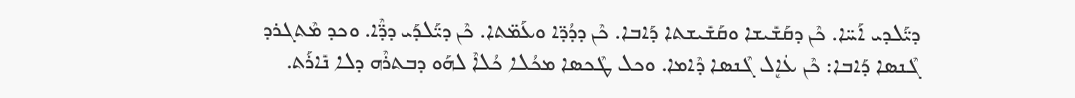ܕܝ̈ܰܠܕܝ ܐܰܚ̈ܐ. ܟܶܢ ܕܩܰܫܺܝܫܐ ܘܩܰܫܺܝܫܬܐ ܕܰܐܒܐ. ܟܶܢ ܕܕܳܕ̈ܐ ܘܥܰܡ̈ܬܐ. ܟܶܢ ܕܝ̈ܰܠܕܰܝ ܕܕ̈ܶܐ. ܘܟܕ ܡܶܬܓܪܕ ܓܶܢܣܐ ܕܰܐܒܐ: ܟܶܢ ܥܿܐܷܠ ܓܶܢܣܐ ܕܶܐܡܐ. ܘܟܠ ܛܶܟܣܐ ܡܟܳܠܐ ܟܳܠܐܶ ܠܗܰܘ ܕܒܬܪܶܗ ܕܠܐ ܢܺܐܪܰܬ.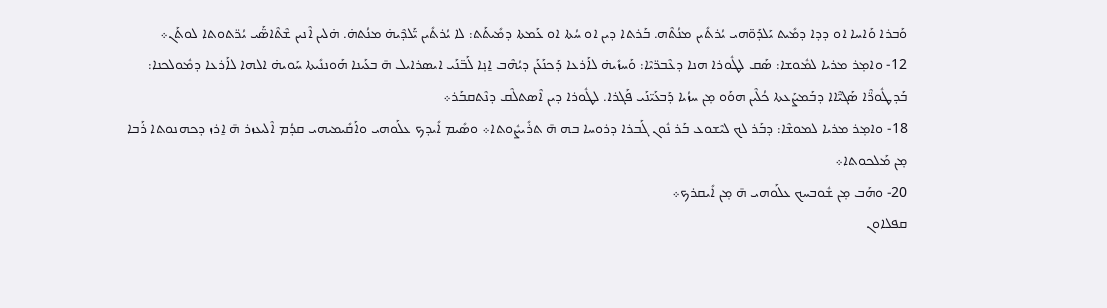ܘܰܒܪܐ ܘܰܐܚܐ ܐܘ ܕܕܐ ܕܡܺܝܬ ܝܰܠܕܰܘ̈ܗܝ ܝܳܪܬܺܝܢ ܡܢܳܬܶܗ. ܒܰܪܬܐ ܕܝܢ ܐܘ ܚܳܬܐ ܐܘ ܥܰܡܬܐ ܕܡܺܝܬܰܬ: ܠܐ ܝܳܪܬܺܝܢ ܝ̈ܰܠܕܶܝܗ̇ ܡܢܳܬܗ̇. ܗ̇ܠܝܢ ܐܶܢܝܢ ܫܶܬܶܐܣ̈ܰܝ ܝܳܪ̈ܬܘܬܐ ܠܘܬܰܢ܀
12- ܘܐܡ̣ܪ ܡܪܝܐ ܠܡܽܘܫܐ: ܣܰܩ ܠܛܽܘܪܐ ܗܢܐ ܕܥܶܒܪ̈ܝܶܐ: ܘܰܚܙܺܝܗ̇ ܠܐܰܪܥܐ ܕܰܟܢܰܥܰܢ ܕܝܳܗܶܒ ܐ̱ܢ̣ܐ ܠܰܒ̈ܢܰܝ ܐܝܣܪܐܝܠ ܗ̄ ܒܥܰܝܢܐ ܗܰܘܢܢܺܝܬܐ ܚܰܘܝܗ̇ ܐܠܗܐ ܠܐܰܪܥܐ ܕܡܽܘܠܟܢܐ: ܒܰܕܛܽܘܪ̈ܶܐ ܣܰܓܝ̈ܶܐܐ ܕܒܰܡܨܰܥܬܐ ܟܳܠܶܝܢ ܗܘܰܘ ܡ̣ܢ ܚܙܳܝܐ ܕܰܒܥܰܝ̈ܢܰܝ ܦܰܓܪܐ. ܠܛܽܘܪܐ ܕܝܢ ܐܶܣܬܠܶܩ ܕܢܶܬܩܒܰܪ܀
18- ܘܐܡ̣ܪ ܡܪܝܐ ܠܡܘܫܶܐ: ܕܒܰܪ ܠܟ ܠܝܶܫܘܥ ܒܰܪ ܢܽܘܢ ܓܰܒܪܐ ܕܪܘܚܐ ܒܗ ܗ̄ ܬܪܺܝܨܽܘܬܐ܀ ܘܣܺܝܡ ܐܺܝܕܟ ܥܠܰܘܗܝ ܘܐܰܩܺܝܡܝܗܝ ܩܕܳܡ ܐܶܠܝܥܙܪ ܗ̄ ܐ̱ܪܙ ܕܟܗܢܘܬܐ ܪܰܒܐ ܡ̣ܢ ܡܰܠܟܘܬܐ܀
20- ܘܗܰܒ ܡ̣ܢ ܫܽܘܒܚܟ ܥܠܰܘܗܝ ܗ̄ ܡ̣ܢ ܐܺܝܩܪܟ܀
ܩܦܠܐܘܢ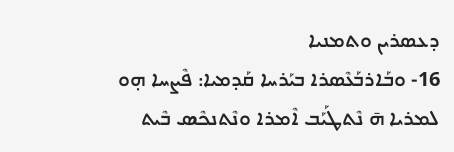ܕܥܣܪܝܢ ܘܬܡܢܝܐ
16- ܘܒܰܐܪܒܰܥܶܣܪܐ ܒܝܰܪܚܐ ܩܰܕܡܝܐ: ܦܶܨܚܐ ܗ̣ܘ ܠܡܪܝܐ ܗ̄ ܢܶܬܛܰܝܰܒ ܐܶܡܪܐ ܘܢܶܬܢܟܶܣ ܒܶܝܬ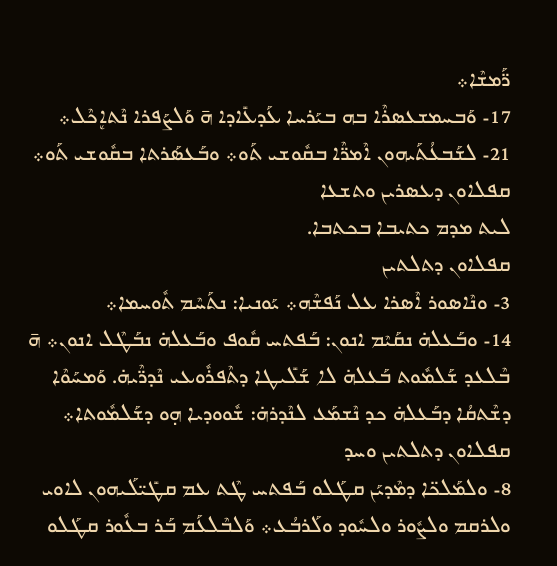ܪ̈ܰܡܫܶܐ܀
17- ܘܰܒܚܡܫܥܣܪܶܐ ܒܗ ܒܝܰܪܚܐ ܥܰܕܥܺܐܕܐ ܗ̄ ܘܰܠܨܰܦܪܐ ܢܶܬܐܷܟܶܠ܀
21- ܠܫܰܒܥܳܬܰܝܗܘܢ ܐܶܡܪ̈ܶܐ ܒܩܽܘܫܝ ܬܰܘ܀ ܘܒܰܥܣܰܪܬܐ ܒܩܽܘܫܝ ܬܰܘ܀
ܩܦܠܐܘܢ ܕܥܣܪܝܢ ܘܬܫܥܐ
ܠܝܬ ܡܕܡ ܟܬܝܒܐ ܒܟܬܒܐ.
ܩܦܠܐܘܢ ܕܬܠܬܝܢ
3- ܘܢܶܐܣܘܪ ܐܶܣܪܐ ܥܠ ܢܰܦܫܶܗ܀ ܝܰܘܢܝܐ: ܢܬܰܚܶܡ ܬܽܘܚܡܐ܀
14- ܘܒܰܥܠܗ̇ ܢܩܰܝܶܡ ܐܢܘܢ: ܒܰܦܬܚ ܩܽܘܦ ܘܒܰܥܠܗ̇ ܢܒܰܛܶܠ ܐܢܘܢ܀ ܗ̄ ܒܶܠܥܕ ܫܰܠܡܽܘܬ ܒܰܥܠܗ̇ ܠܐ ܫܰܠܺܝܛܐ ܕܬܶܦܪܽܘܥܝ ܢܶܕܪ̈ܶܝܗ̇. ܘܰܡܚܰܘܶܐ ܕܫܶܬܩܳܐ ܕܒܰܥܠܗ̇ ܟܕ ܢܶܫܡܰܥ ܠܢܶܕܪܗ̇: ܫܽܘܘܕܝܐ ܗ̣ܘ ܕܫܰܠܡܽܘܬܐ܀
ܩܦܠܐܘܢ ܕܬܠܬܝܢ ܘܚܕ
8- ܘܠܡܰܠܟ̈ܐ ܕܡܶܕܝܰܢ ܩܛܰܠܘ ܒܰܦܬܚ ܛܶܬ ܥܡ ܩܛܺܝ̈ܠܰܝܗܘܢ ܠܐܘܝ ܘܠܪܩܡ ܘܠܨܽܘܪ ܘܠܚܽܘܕ ܘܠܰܪܒܳܥ܀ ܘܰܠܒܶܠܥܰܡ ܒܰܪ ܒܥܽܘܪ ܩܛܰܠܘ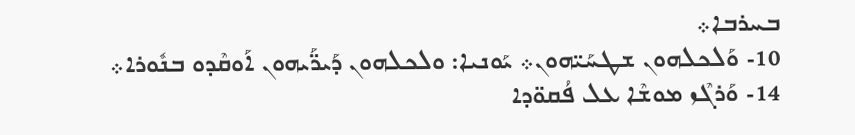ܒܚܪܒܐ܀
10- ܘܰܠܟܠܗܘܢ ܫܛܚܰܝ̈ܗܘܢ܀ ܝܰܘܢܝܐ: ܘܠܟܠܗܘܢ ܕܰܝܪ̈ܰܝܗܘܢ ܐܰܘܩܶܕܘ ܒܢܽܘܪܐ܀
14- ܘܰܪܓܶܙ ܡܘܫܶܐ ܥܠ ܦܳܩܘ̈ܕܐ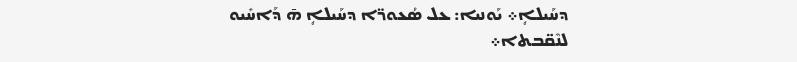ܕܚܰܝܠܐܴ܀ ܝܰܘܢܝܐ: ܥܠ ܣܳܥܘܪ̈ܐ ܕܚܰܝܠܐܴ ܗ̄ ܕܰܐܚܺܝܘ ܠܢܶܩ̈ܒܬܐ܀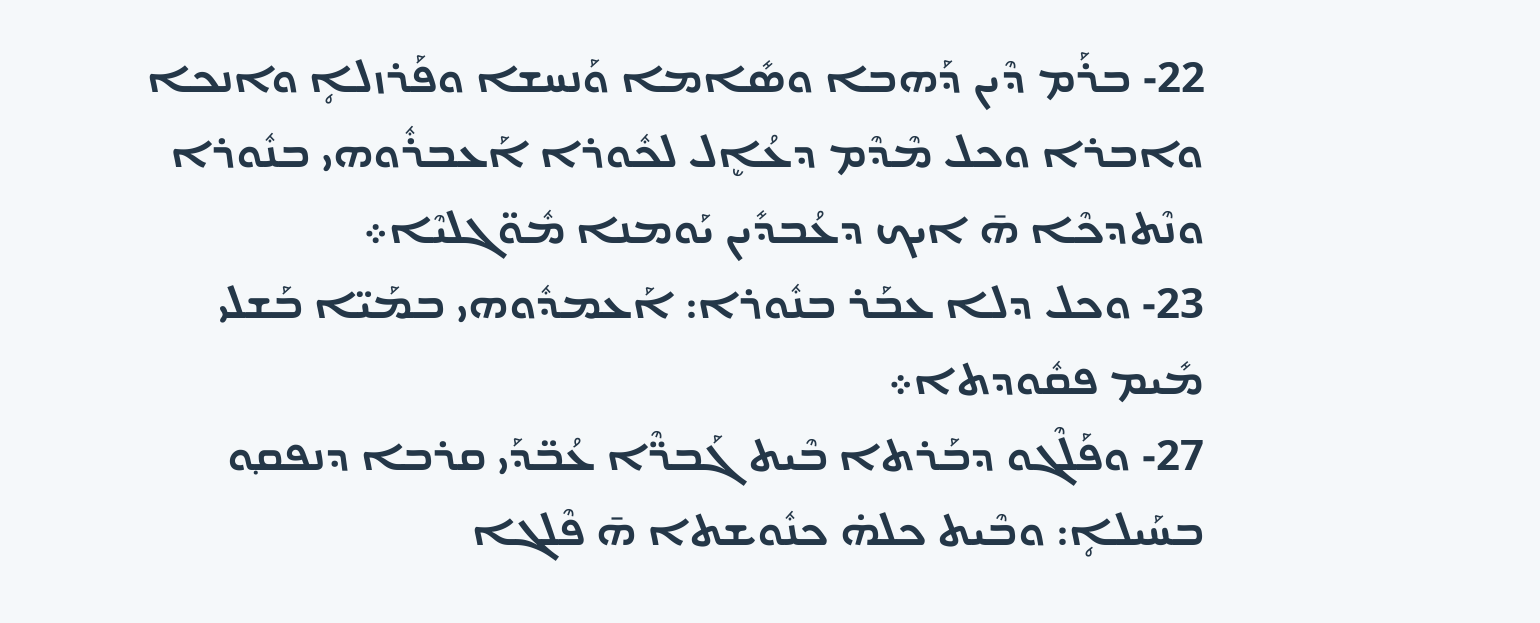22- ܒܪܰܡ ܕܶܝܢ ܕܰܗܒܐ ܘܣܺܐܡܐ ܘܰܢܚܫܐ ܘܦܰܪܙܠܐܴ ܘܐܢܟܐ ܘܐܒܪܐ ܘܟܠ ܡܶܕܶܡ ܕܥܳܐܷܠ ܠܟܽܘܪܐ ܐܰܥܒܪܽܘܗܝ ܒܢܽܘܪܐ ܘܢܶܬܕܟܶܐ ܗ̄ ܐܝܟ ܕܥܳܒܕܺܝܢ ܝܰܘܡܢܐ ܡܽܘ̈ܓܠܝܶܐ܀
23- ܘܟܠ ܕܠܐ ܥܒܰܪ ܒܢܽܘܪܐ: ܐܰܥܡܕܽܘܗܝ ܒܡܰܝ̈ܐ ܒܰܫܠܝ ܡܺܝܡ ܦܩܽܘܕܬܐ܀
27- ܘܦܰܠܶܓܘ ܕܒܰܪܬܐ ܒܶܝܬ ܓܰܒܪ̈ܶܐ ܥܳܒ̈ܕܰܝ ܩܪܒܐ ܕܢܦܩ݂ܘ ܒܚܰܝܠܐܴ: ܘܒܶܝܬ ܟܠܗ̇ ܟܢܽܘܫܬܐ ܗ̄ ܦܶܠܓܐ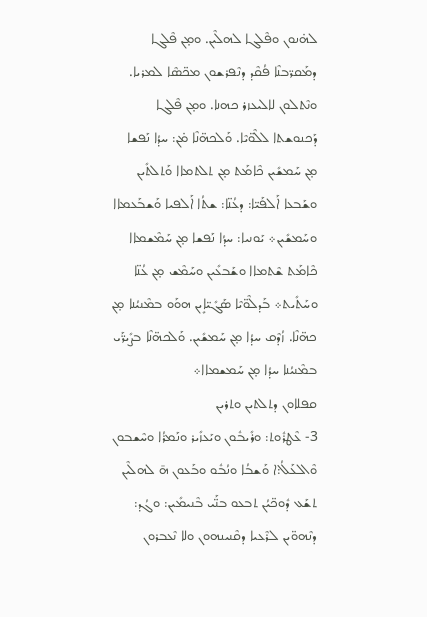ܠܗ̇ܢܘܢ ܘܦܶܠܓܐ ܠܗܠܶܝܢ. ܘܡ̣ܢ ܦܶܠܓܐ ܕܡܰܩܪ̈ܒܢܶܐ ܦܳܩܶܕ ܕܢܶܦܪܫܘܢ ܡܟ̈ܣܶܐ ܠܡܪܝܐ. ܘܢܶܬܠܘܢ ܠܐܠܝܥܙܪ ܟܗܢܐ. ܘܡ̣ܢ ܦܶܠܓܐ ܕܰܟܢܘܫܬܐ ܠܠܶܘ̈ܝܶܐ. ܘܰܠܟܗ̈ܢܶܐ ܡ̇ܢ: ܚܕܳܐ ܢܰܦܫܐ ܡ̣ܢ ܚܰܡܫܺܝܢ ܟܶܐܡܰܬ ܡ̣ܢ ܬܠܬܡܐܐ ܘܰܬܠܬܺܝܢ ܘܫܰܒܥܐ ܐܰܠܦܰܝ̈ܐ: ܕܥܳܢ̈ܐ: ܫܬܳܐ ܐܰܠܦܝܐ ܘܰܫܒܰܥܡܐܐ ܘܚܰܡܫܺܝܢ܀ ܝܰܘܢܝܐ: ܚܕܳܐ ܢܰܦܫܐ ܡ̣ܢ ܚܰܡܶܫܡܐܐ ܟܶܐܡܰܬ ܫܶܬܡܐܐ ܘܫܰܒܥܺܝܢ ܘܚܰܡܶܫ ܡ̣ܢ ܥܳܢ̈ܐ ܘܚܰܬܺܝܬ܀ ܒܰܕܠܶܘ̈ܝܶܐ ܣܰܓܺܝ̈ܐܻܝܢ ܗܘܰܘ ܒܡܶܢܝܳܢܐ ܡ̣ܢ ܟܗ̈ܢܶܐ. ܙܳܕܶܩ ܚܕܳܐ ܡ̣ܢ ܚܰܡܫܺܝܢ. ܘܰܠܟܗ̈ܢܶܐ ܒܨܺܝܪ̈ܰܝ ܒܡܶܢܝܳܢܐ ܚܕܳܐ ܡ̣ܢ ܚܰܡܫܡܐܐ܀
ܩܦܠܐܘܢ ܕܬܠܬܝܢ ܘܬܪܝܢ
3- ܥܶܛܪܽܘܬ: ܘܪܺܝܒܽܘܢ ܘܝܰܥܙܺܝܪ ܘܢܰܡܪܳܐ ܘܚܶܫܒܘܢ ܘܶܐܠܥܰܠܳ:ܐ ܘܰܫܒܳܐ ܘܢܳܒܽܘ ܘܒܰܥܘܢ ܗ̄ ܠܗܠܶܝܢ ܬܫܰܥ ܕܽܘܟ̈ܝܳܢ ܬܒܥܘ ܒܢ̈ܰܝ ܒܶܢܝܡܺܝܢ: ܘܓܳܕ: ܕܢܶܗܘ̈ܝܢ ܠܪܶܥܝܐ ܕܩܶܢܝܢܗܘܢ ܘܠܐ ܢܶܥܒܪܘܢ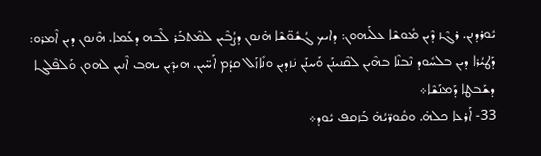ܝܽܘܪܕܢܢ. ܪܓܶܙ ܕܶܝܢ ܡܽܘܫܶܐ ܥܠܰܝܗܘܢ: ܕܐܝܟ ܓܳܫܽܘ̈ܫܶܐ ܗ̇ܢܘܢ ܕܨܳܒܶܝܢ ܠܡܶܬܒܰܪ ܠܶܒܗ ܕܥܰܡܐ. ܗܶܢܘܢ ܕܝܢ ܐܶܡܪܘ: ܕܰܛܝܳܪܐ ܕܝܢ ܒܠܚܽܘܕ ܢܶܒܢܶܐ ܒܗܶܝܢ ܠܩܶܢܝܢܰܢ ܘܰܚܢܰܢ ܢܿܙܕܝܢ ܘܢܺܐܙܰܠ ܩܕܳܡ ܐܰܚ̈ܝܢ. ܗܝܕܶܝܢ ܝܗ݂ܒ ܐܶܢܝܢ ܠܗܘܢ ܘܰܠܦܶܠܓܐ ܕܫܰܒܛܐ ܕܰܡܢܰܫܶܐ܀
33- ܐܰܪܥܐ ܟܠܗ̇. ܘܩܽܘܪ̈ܝܳܗ̇ ܒܰܙܩܦ ܝܽܘܕ܀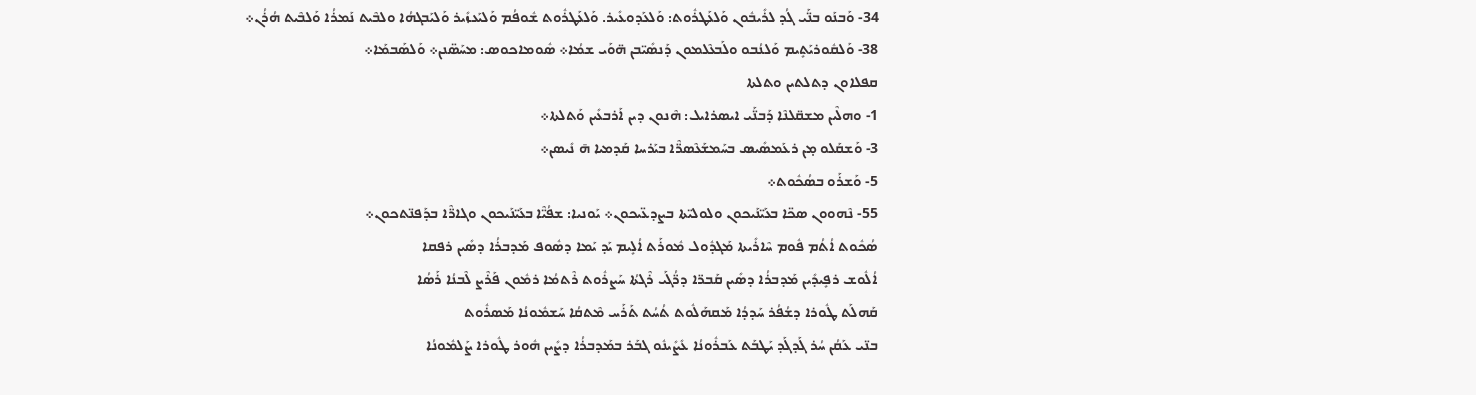34- ܘܰܒܢܰܘ ܒܢ̈ܰܝ ܓܳܕ ܠܪܺܝܒܽܘܢ ܘܰܠܥܰܛܪܽܘܬ: ܘܰܠܥܰܕܘܥܺܝܪ. ܘܰܠܥܰܛܪܽܘܬ ܫܽܘܦܳܡ ܘܰܠܝܰܥܙܺܝܪ ܘܰܠܝܰܒܓܗܳܐ ܘܠܒܶܝܬ ܢܰܡܪܳܐ ܘܰܠܒܶܝܬ ܗܳܪܳܢ܀
38- ܘܰܠܩܽܘܪܝܰܬܻܝܡ ܘܰܠܢܳܒܘ ܘܠܰܒܥܶܠܡܘܢ ܕܰܢܣܺܝ̈ܒܢ ܗ̈ܘܰܝ ܫܡܳܐ܀ ܣܽܘܡܐܟܘܣ: ܡܚܰܣ̈ܢܢ܀ ܘܰܠܣܰܒܡܰܐ܀
ܩܦܠܐܘܢ ܕܬܠܬܝܢ ܘܬܠܬܐ
1- ܘܗܠܶܝܢ ܡܫܩ̈ܠܢܶܐ ܕܰܒܢ̈ܰܝ ܐܝܣܪܐܝܠ: ܗܶܢܘܢ ܕܝܢ ܐܰܪܒܥܺܝܢ ܘܰܬܠܬܐ܀
3- ܘܰܫܩܰܠܘ ܡ̣ܢ ܪܥܰܡܣܺܝܣ ܒܚܰܡܫܰܥܶܣܪ̈ܶܐ ܒܝܰܪܚܐ ܩܰܕܡܝܐ ܗ̄ ܢܺܝܣܢ܀
5- ܘܰܫܪܰܘ ܒܣܳܟܽܘܬ܀
55- ܢܶܗܘܘܢ ܣܟ̈ܐ ܒܥܰܝ̈ܢܰܝܟܘܢ ܘܠܘܠܝ̈ܬܐ ܒܨܕܥ̈ܝܟܘܢ܀ ܝܰܘܢܝܐ: ܫܦܳܝ̈ܶܐ ܒܥܰܝ̈ܢܰܝܟܘܢ ܘܓܐܪ̈ܶܐ ܒܕܰܦܢ̈ܬܟܘܢ܀
ܣܳܟܽܘܬ ܐܳܬܳܡ ܦܽܘܡ ܚܶܐܪܺܝܬܐ ܡܰܓܕܽܘܠ ܡܽܘܪܰܬ ܐܳܠܻܝܡ ܝܰܕ ܝܰܡܐ ܕܣܽܘܦ ܡܰܕܒܪܳܐ ܕܣܺܝܢ ܪܦܩܐ
ܐܳܠܽܘܫ ܪܦܻܝܕܺܝܢ ܡܰܕܒܪܳܐ ܕܣܺܝܢ ܩܰܒܪ̈ܐ ܕܪ̈ܳܓܰܝ ܪܶܓܬܳܐ ܚܰܨܪܽܘܬ ܪܶܬܡܳܐ ܪܡܽܘܢ ܦܰܪܶܨ ܠܶܒܢܳܐ ܪܰܣܳܐ
ܩܰܗܠܰܬ ܛܽܘܪܐ ܕܫܳܦܳܪ ܚܰܕܕܳܐ ܡܰܩܗܰܠܽܘܬ ܬܳܚܳܬ ܬܰܪܰܚ ܡܶܬܩܳܐ ܚܰܫܡܽܘܢܳܐ ܡܰܣܪܽܘܬ
ܒܢ̈ܝ ܥܰܩܳܢ ܚܳܪ ܓܰܕܓܰܕ ܝܰܛܒܰܬ ܥܰܒܪܽܘܢܳܐ ܥܺܨܺܝܢܽܘ ܓܒܰܪ ܒܡܰܕܒܪܳܐ ܕܨܺܝܢ ܗܽܘܪ ܛܽܘܪܐ ܨܰܠܡܽܘܢܳܐ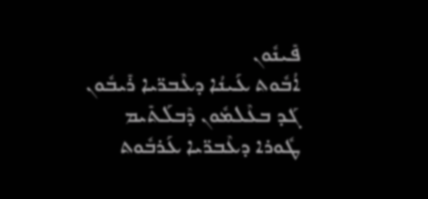ܦܺܝܢܽܘܢ
ܐܳܒܽܘܬ ܥܰܝܢܳܐ ܕܥܶܒܪ̈ܝܐ ܪܺܝܒܽܘܢ ܓܰܕ ܒܥܶܠܡܽܘܢ ܕܶܒܠܰܬܺܝܡ ܛܽܘܪܐ ܕܥܶܒܪ̈ܝܐ ܥܰܪܒܽܘܬ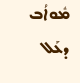ܡܽܘܐܳܒ ܕܥܰܠ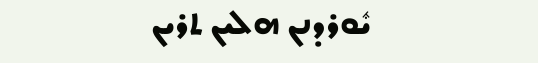ܝܽܘܪܕܢܢ ܗܠܝܢ ܬܪܝܢ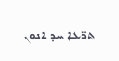ܬܪ̈ܥܐ ܚܕ ܐܢܘܢ